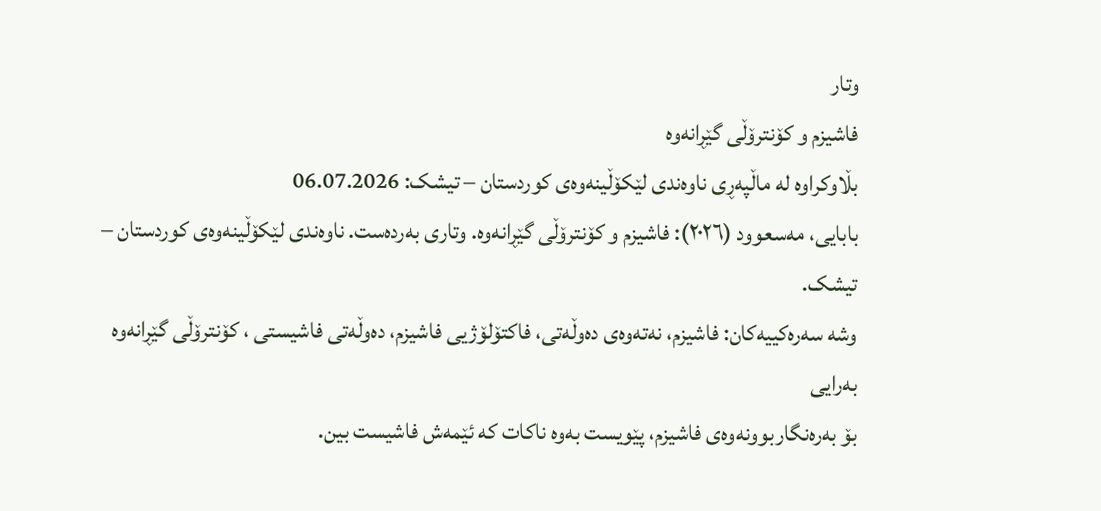وتار
فاشیزم و کۆنترۆڵی گێڕانەوە
بڵاوکراوە لە ماڵپەڕی ناوەندی لێکۆڵینەوەی کوردستان – تیشک: 06.07.2026
بابایی، مەسعوود (٢٠٢٦): فاشیزم و کۆنترۆڵی گێڕانەوە. وتاری بەردەست. ناوەندی لێکۆڵینەوەی کوردستان – تیشک.
وشە سەرەکییەکان: فاشیزم، نەتەوەی دەوڵەتی، فاکتۆلۆژیی فاشیزم، دەوڵەتی فاشیستی ، کۆنترۆڵی گێڕانەوە
بەرایی
بۆ بەرەنگاربوونەوەی فاشیزم، پێویست بەوە ناکات کە ئێمەش فاشیست بین.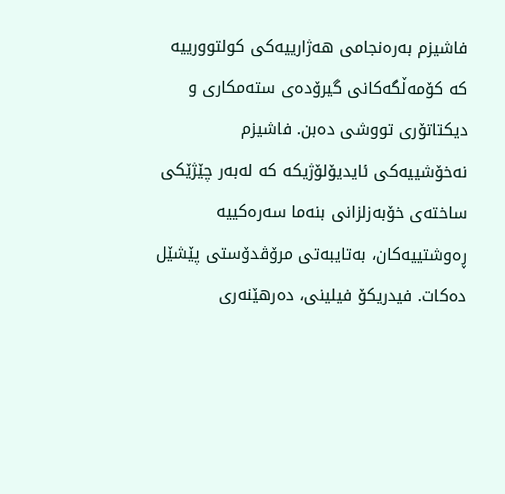فاشیزم بەرەنجامی هەژارییەکی کولتوورییە کە کۆمەڵگەکانی گیرۆدەی ستەمکاری و دیکتاتۆری تووشی دەبن. فاشیزم نەخۆشییەکی ئایدیۆلۆژیکە کە لەبەر چێژێکی ساختەی خۆبەزلزانی بنەما سەرەکییە ڕەوشتییەکان، بەتایبەتی مرۆڤدۆستی پێشێل دەکات. فیدریکۆ فیلینی، دەرهێنەری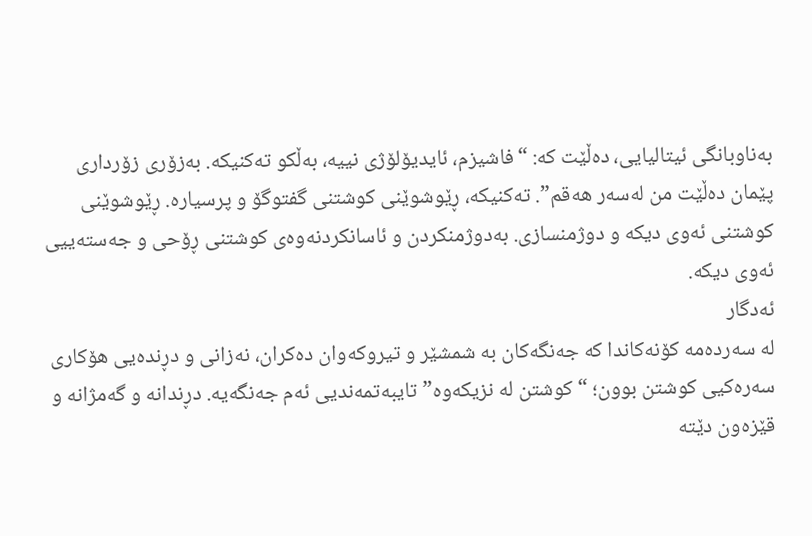بەناوبانگی ئیتالیایی، دەڵێت کە: “فاشیزم، ئایدیۆلۆژی نییە، بەڵکو تەکنیکە. بەزۆری زۆرداری پێمان دەڵێت من لەسەر هەقم”. تەکنیکە، ڕێوشوێنی کوشتنی گفتوگۆ و پرسیارە. ڕێوشوێنی کوشتنی ئەوی دیکە و دوژمنسازی. بەدوژمنکردن و ئاسانکردنەوەی کوشتنی ڕۆحی و جەستەییی ئەوی دیکە.
ئەدگار
لە سەردەمە کۆنەکاندا کە جەنگەکان بە شمشێر و تیروکەوان دەکران، نەزانی و دڕندەیی هۆکاری سەرەکیی کوشتن بوون؛ “کوشتن لە نزیکەوە” تایبەتمەندیی ئەم جەنگەیە. دڕندانە و گەمژانە و قێزەون دێتە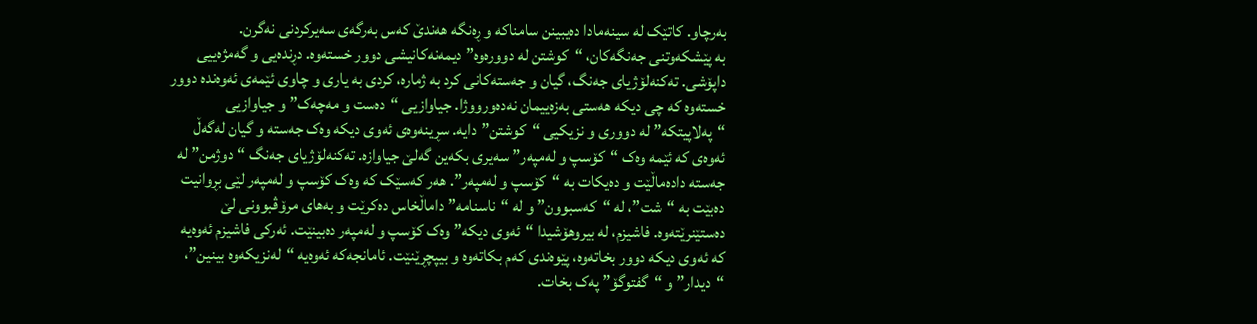بەرچاو. کاتێک لە سینەمادا دەیبینن سامناکە و ڕەنگە هەندێ کەس بەرگەی سەیرکردنی نەگرن.
بە پێشکەوتنی جەنگەکان، “کوشتن لە دوورەوە” دیمەنەکانیشی دوور خستەوە. دڕندەیی و گەمژەییی داپۆشی. تەکنەلۆژیای جەنگ، گیان و جەستەکانی کرد بە ژمارە، کردی بە یاری و چاوی ئێمەی ئەوەندە دوور خستەوە کە چی دیکە هەستی بەزەییمان نەدەورووژا. جیاوازیی “دەست و مەچەک” و جیاوازیی “پەلاپیتکە” لە دووری و نزیکیی “کوشتن”دایە. سڕینەوەی ئەوی دیکە وەک جەستە و گیان لەگەڵ ئەوەی کە ئێمە وەک “کۆسپ و لەمپەر” سەیری بکەین گەلێ جیاوازە. تەکنەلۆژیای جەنگ “دوژمن” لە جەستە دادەماڵێت و دەیکات بە “کۆسپ و لەمپەر”. هەر کەسێک کە وەک کۆسپ و لەمپەر لێی بڕوانیت دەبێت بە “شت”، لە “کەسبوون” و لە “ناسنامە” داماڵخاس دەکرێت و بەهای مرۆڤبوونی لێ دەستێنرێتەوە. فاشیزم، لە بیروهۆشیدا “ئەوی دیکە” وەک کۆسپ و لەمپەر دەبینێت. ئەرکی فاشیزم ئەوەیە کە ئەوی دیکە دوور بخاتەوە، پێوەندی کەم بکاتەوە و بیپچڕێنێت. ئامانجەکە ئەوەیە “لەنزیکەوە بینین”، “دیدار” و “گفتوگۆ” پەک بخات.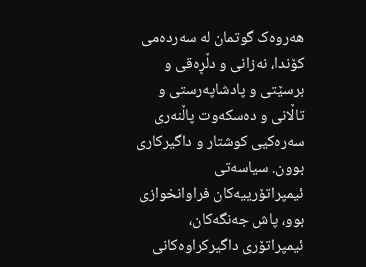هەروەک گوتمان لە سەردەمی کۆندا، نەزانی و دڵڕەقی و برسێتی و پادشاپەرستی و تاڵانی و دەسکەوت پاڵنەری سەرەکیی کوشتار و داگیرکاری بوون. سیاسەتی ئیمپراتۆرییەکان فراوانخوازی بوو، پاش جەنگەکان، ئیمپراتۆری داگیرکراوەکانی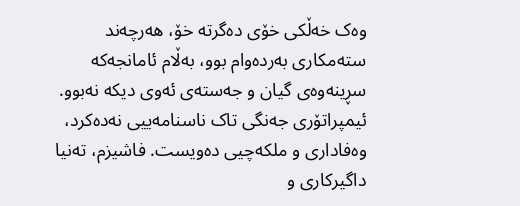وەک خەڵکی خۆی دەگرتە خۆ، هەرچەند ستەمکاری بەردەوام بوو، بەڵام ئامانجەکە سڕینەوەی گیان و جەستەی ئەوی دیکە نەبوو. ئیمپراتۆری جەنگی تاک ناسنامەییی نەدەکرد، وەفاداری و ملکەچیی دەویست. فاشیزم، تەنیا داگیرکاری و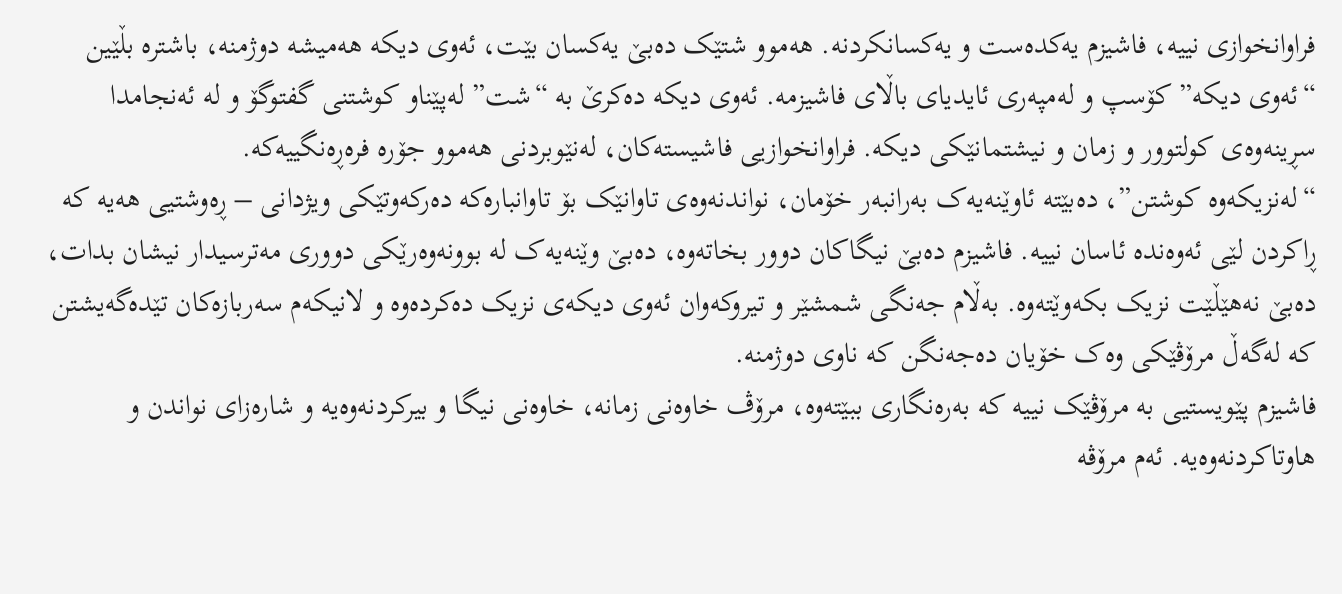فراوانخوازی نییە، فاشیزم یەکدەست و یەکسانکردنە. هەموو شتێک دەبێ یەکسان بێت، ئەوی دیکە هەمیشە دوژمنە، باشترە بڵێین “ئەوی دیکە” کۆسپ و لەمپەری ئایدیای باڵای فاشیزمە. ئەوی دیکە دەکرێ بە “شت” لەپێناو کوشتنی گفتوگۆ و لە ئەنجامدا سڕینەوەی کولتوور و زمان و نیشتمانێکی دیکە. فراوانخوازیی فاشیستەکان، لەنێوبردنی هەموو جۆرە فرەڕەنگییەکە.
“لەنزیکەوە کوشتن”، دەبێتە ئاوێنەیەک بەرانبەر خۆمان، نواندنەوەی تاوانێک بۆ تاوانبارەکە دەرکەوتێکی ویژدانی – ڕەوشتیی هەیە کە ڕاکردن لێی ئەوەندە ئاسان نییە. فاشیزم دەبێ نیگاکان دوور بخاتەوە، دەبێ وێنەیەک لە بوونەوەرێکی دووری مەترسیدار نیشان بدات، دەبێ نەهێڵێت نزیک بکەوێتەوە. بەڵام جەنگی شمشێر و تیروکەوان ئەوی دیکەی نزیک دەکردەوە و لانیکەم سەربازەکان تێدەگەیشتن کە لەگەڵ مرۆڤێکی وەک خۆیان دەجەنگن کە ناوی دوژمنە.
فاشیزم پێویستیی بە مرۆڤێک نییە کە بەرەنگاری ببێتەوە، مرۆڤ خاوەنی زمانە، خاوەنی نیگا و بیرکردنەوەیە و شارەزای نواندن و هاوتاکردنەوەیە. ئەم مرۆڤە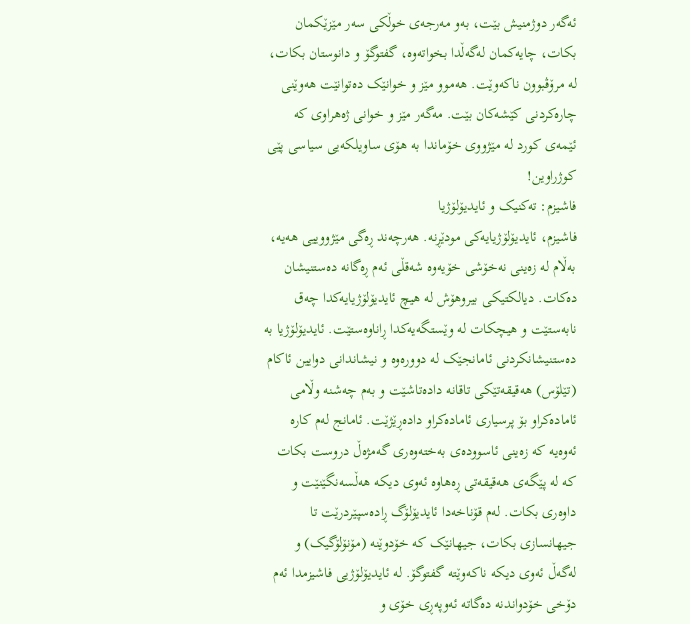ئەگەر دوژمنیش بێت، بەو مەرجەی خوڵکی سەر مێزێکمان بکات، چایەکمان لەگەڵدا بخواتەوە، گفتوگۆ و دانوستان بکات، لە مرۆڤبوون ناکەوێت. هەموو مێز و خوانێک دەتوانێت هەوێنی چارەکردنی کێشەکان بێت. مەگەر مێز و خوانی ژەهراوی کە ئێمەی کورد لە مێژووی خۆماندا بە هۆی ساویلکەیی سیاسی پێی کوژراوین!
فاشیزم: تەکنیک و ئایدیۆلۆژیا
فاشیزم، ئایدیۆلۆژیایەکی مودێڕنە. هەرچەند ڕەگی مێژووییی هەیە، بەڵام لە زەینی نەخۆشی خۆیەوە شەقڵی ئەم ڕەگانە دەستنیشان دەکات. دیالکتیکی بیروهۆش لە هیچ ئایدیۆلۆژیایەکدا چەق نابەستێت و هیچکات لە وێستگەیەکدا ڕاناوەستێت. ئایدیۆلۆژیا بە دەستنیشانکردنی ئامانجێک لە دوورەوە و نیشاندانی دوایین ئاکام (تێلۆس) هەقیقەتێکی تاقانە دادەتاشێت و بەم چەشنە وڵامی ئامادەکراو بۆ پرسیاری ئامادەکراو دادەڕێژێت. ئامانج لەم کارە ئەوەیە کە زەینی ئاسوودەی بەختەوەری گەمژەڵ دروست بکات کە لە پێگەی هەقیقەتی ڕەهاوە ئەوی دیکە هەڵسەنگێنێت و داوەری بکات. لەم قۆناخەدا ئایدیۆلۆگ ڕادەسپێردرێت تا جیهانسازی بکات، جیهانێک کە خۆدوێنە (مۆنۆلۆگیک) و لەگەڵ ئەوی دیکە ناکەوێتە گفتوگۆ. لە ئایدیۆلۆژیی فاشیزمدا ئەم دۆخی خۆدواندنە دەگاتە ئەوپەڕی خۆی و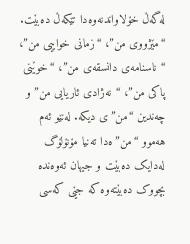لەگەڵ خۆلاواندنەوەدا تێکەڵ دەبێت. “مێژووی من”، “زمانی خواییی من”، “ناسنامەی دانسقەی من”، “خوێنی پاکی من”، “نەژادی ئاریایی من” و چەندین “من”ی دیکە. لەنێو ئەم هەموو “من”ەدا تەنیا مۆنۆلۆگ لەدایک دەبێت و جیهان ئەوەندە بچووک دەبێتەوە کە جێی کەسی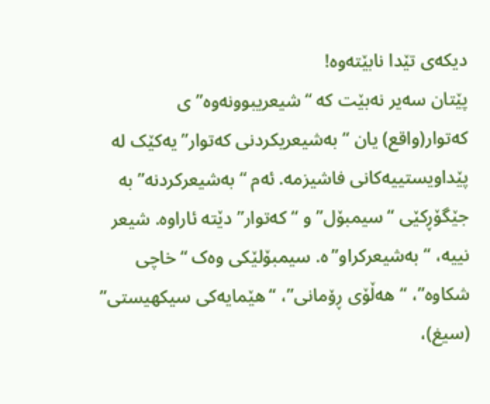دیکەی تێدا نابێتەوە!
پێتان سەیر نەبێت کە “شیعریبوونەوە”ی کەتوار(واقع) یان “بەشیعریکردنی کەتوار” یەکێک لە پێداویستییەکانی فاشیزمە. ئەم “بەشیعرکردنە” بە جێگۆڕکێی “سیمبۆل” و “کەتوار” دێتە ئاراوە. شیعر نییە، “بەشیعرکراو”ە. سیمبۆلێکی وەک “خاچی شکاوە”، “هەڵۆی ڕۆمانی”، “هێمایەکی سیکهیستی” (سیغ)،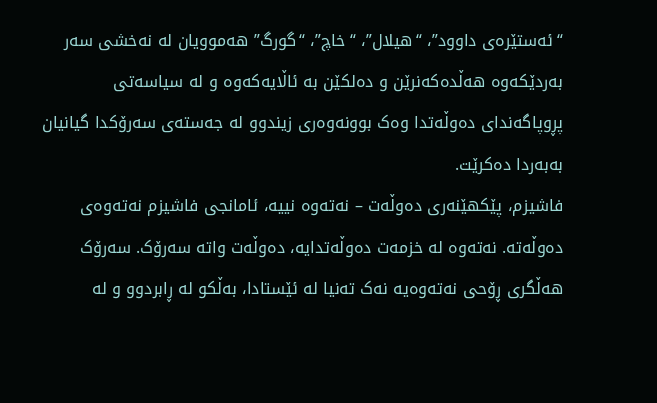“ئەستێرەی داوود”، “هیلال”، “خاچ”، “گورگ” هەموویان لە نەخشی سەر بەردێکەوە هەڵدەکەنرێن و دەلکێن بە ئاڵایەکەوە و لە سیاسەتی پڕوپاگەندای دەوڵەتدا وەک بوونەوەری زیندوو لە جەستەی سەرۆکدا گیانیان بەبەردا دەکرێت.
فاشیزم، پێکهێنەری دەوڵەت – نەتەوە نییە، ئامانجی فاشیزم نەتەوەی دەوڵەتە. نەتەوە لە خزمەت دەوڵەتدایە، دەوڵەت واتە سەرۆک. سەرۆک هەڵگری ڕۆحی نەتەوەیە نەک تەنیا لە ئێستادا، بەڵکو لە ڕابردوو و لە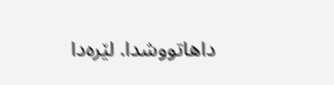داهاتووشدا. لێرەدا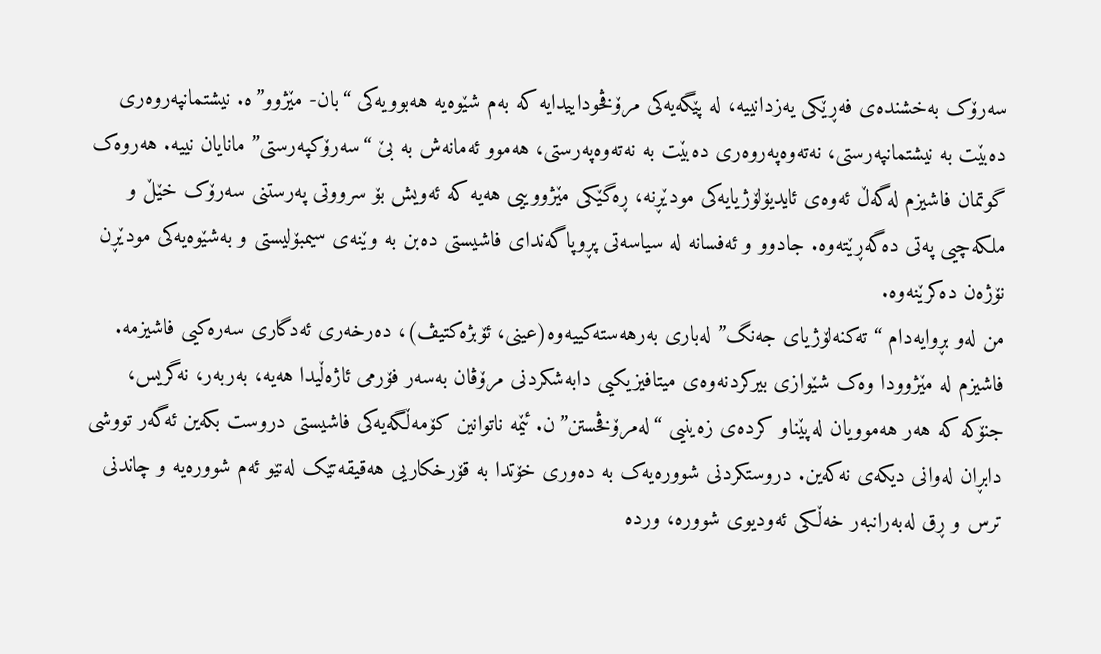سەرۆک بەخشندەی فەڕێکی یەزدانییە، لە پێگەیەکی مرۆڤخوداییدایە کە بەم شێوەیە هەبوویەکی “بان- مێژوو”ە. نیشتمانپەروەری دەبێت بە نیشتمانپەرستی، نەتەوەپەروەری دەبێت بە نەتەوەپەرستی، هەموو ئەمانەش بە بێ “سەرۆکپەرستی” مانایان نییە. هەروەک گوتمان فاشیزم لەگەڵ ئەوەی ئایدیۆلۆژیایەکی مودێڕنە، ڕەگێکی مێژووییی هەیە کە ئەویش بۆ سرووتی پەرستنی سەرۆک خێڵ و ملکەچیی پەتی دەگەڕێتەوە. جادوو و ئەفسانە لە سیاسەتی پڕوپاگەندای فاشیستی دەبن بە وێنەی سیمبۆلیستی و بەشێوەیەکی مودێڕن نۆژەن دەکرێنەوە.
من لەو بڕوایەدام “تەکنەلۆژیای جەنگ” لەباری بەرهەستەکییەوە(عینی، ئۆبژەکتیڤ)، دەرخەری ئەدگاری سەرەکیی فاشیزمە. فاشیزم لە مێژوودا وەک شێوازی بیرکردنەوەی میتافیزیکیی دابەشکردنی مرۆڤان بەسەر فۆرمی ئاژەڵیدا هەیە، بەربەر، نەگریس، جنۆکە کە هەر هەموویان لەپێناو کردەی زەینیی “لەمرۆڤخستن”ن. ئێمە ناتوانین کۆمەڵگەیەکی فاشیستی دروست بکەین ئەگەر تووشی دابڕان لەوانی دیکەی نەکەین. دروستکردنی شوورەیەک بە دەوری خۆتدا بە قۆرخکاریی هەقیقەتێک لەنێو ئەم شوورەیە و چاندنی ترس و ڕق لەبەرانبەر خەڵکی ئەودیوی شوورە، وردە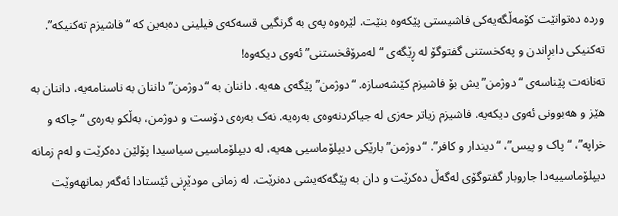وردە دەتوانێت کۆمەڵگەیەکی فاشیستی پێکەوە بنێت. لێرەوە پەی بە گرنگیی قسەکەی فیلینی دەبەین کە “فاشیزم تەکنیکە”. تەکنیکی دابڕاندن و پەکخستنی گفتوگۆ لە ڕێگەی “لەمرۆڤخستنی”ئەوی دیکەوە!
تەنانەت پێناسەی “دوژمن”یش بۆ فاشیزم کێشەسازە. “دوژمن” پێگەی هەیە. داننان بە “دوژمن” داننان بە ناسنامەیە، داننان بە هێز و هەبوونی ئەوی دیکەیە. فاشیزم زیاتر حەزی لە جیاکردنەوەی بەرەیە. نەک بەرەی دۆست و دوژمن، بەڵکو بەرەی “چاکە و خراپە”، “پاک و پیس”، “دیندار و کافر”. “دوژمن” بارێکی دیپلۆماسیی هەیە، لە دیپلۆماسیی سیاسیدا پۆلێن دەکرێت و لەم زمانە دیپلۆماسییەدا جاروبار گفتوگۆی لەگەڵ دەکرێت و دان بە پێگەکەیشی دەنرێت. لە زمانی مودێڕنی ئێستادا ئەگەر بمانهەوێت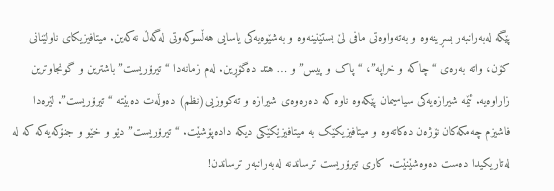پێگە لەبەرانبەر بسڕینەوە و بەتەواوەتی مافی لێ بستێنینەوە و بەشێوەیەکی یاسایی هەڵسوکەوتی لەگەڵ نەکەین. میتافیزیکای ناولێنانی کۆن، واتە بەرەی “چاکە و خراپە”، “پاک و پیس” و … هتد دەگۆڕین. لەم زمانەدا “تیرۆریست” باشترین و گونجاوترین زاراوەیە. ئێمە شیرازەیەکی سیاسیمان پێکەوە ناوە کە دەرەوەی شیرازە و تەکووزیی(نظم) دەوڵەت دەبێتە “تیرۆریست”. لێرەدا فاشیزم چەمکەکان نۆژەن دەکاتەوە و میتافیزیکێک بە میتافیزێکێکی دیکە دادەپۆشێت. “تیرۆریست” دێو و خێو و جنۆکەیەکە کە لە لەتاریکیدا دەست دەوەشێنێت. کاری تیرۆریست ترساندنە لەبەرانبەر ترساندن!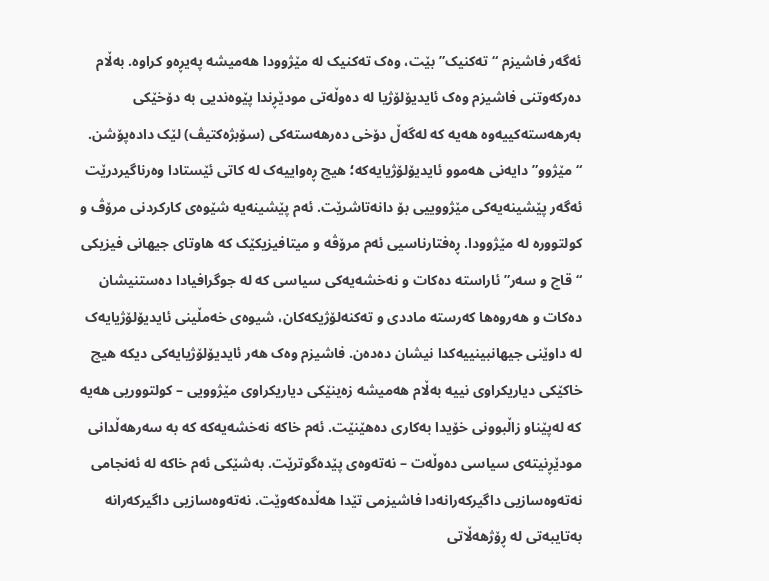ئەگەر فاشیزم “تەکنیک” بێت، وەک تەکنیک لە مێژوودا هەمیشە پەیڕەو کراوە. بەڵام دەرکەوتنی فاشیزم وەک ئایدیۆلۆژیا لە دەوڵەتی مودێڕندا پێوەندیی بە دۆخێکی بەرهەستەکییەوە هەیە کە لەگەڵ دۆخی دەرهەستەکی (سۆبژەکتیڤ) لێک دادەپۆشن. “مێژوو” دایەنی هەموو ئایدیۆلۆژیایەکە؛ هیچ ڕەواییەک لە کاتی ئێستادا وەرناگیردرێت ئەگەر پێشینەیەکی مێژووییی بۆ دانەتاشرێت. ئەم پێشینەیە شێوەی کارکردنی مرۆڤ و کولتوورە لە مێژوودا. ڕەفتارناسیی ئەم مرۆڤە و میتافیزیکێک کە هاوتای جیهانی فیزیکی “قاچ و سەر” ئاراستە دەکات و نەخشەیەکی سیاسی کە لە جوگرافیادا دەستنیشان دەکات و هەروەها کەرستە ماددی و تەکنەلۆژیکەکان، شیوەی خەمڵینی ئایدیۆلۆژیایەک لە داوێنی جیهانبینییەکدا نیشان دەدەن. فاشیزم وەک هەر ئایدیۆلۆژیایەکی دیکە هیچ خاکێکی دیاریکراوی نییە بەڵام هەمیشە زەینێکی دیاریکراوی مێژوویی – کولتووریی هەیە کە لەپێناو زاڵبوونی خۆیدا بەکاری دەهێنێت. ئەم خاکە نەخشەیەکە کە بە سەرهەڵدانی مودێڕنیتەی سیاسی دەوڵەت – نەتەوەی پێدەگوترێت. بەشێکی ئەم خاکە لە ئەنجامی نەتەوەسازیی داگیرکەرانەدا فاشیزمی تێدا هەڵدەکەوێت. نەتەوەسازیی داگیرکەرانە بەتایبەتی لە ڕۆژهەڵاتی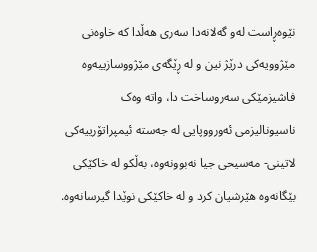نێوەڕاست لەو گەلانەدا سەری هەڵدا کە خاوەنی مێژوویەکی درێژ نین و لە ڕێگەی مێژووسازییەوە فاشیزمێکی سەروساخت دا، واتە وەک ناسیونالیزمی ئەورووپایی لە جەستە ئیمپراتۆرییەکی لاتینی- مەسیحی جیا نەبوونەوە، بەڵکو لە خاکێکی بێگانەوە هێرشیان کرد و لە خاکێکی نوێدا گیرسانەوە.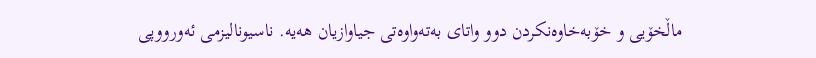ماڵخۆیی و خۆبەخاوەنکردن دوو واتای بەتەواوەتی جیاوازیان هەیە. ناسیونالیزمی ئەورووپی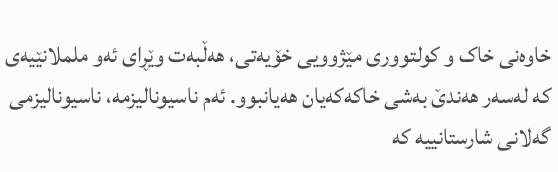خاوەنی خاک و کولتووری مێژوویی خۆیەتی، هەڵبەت وێڕای ئەو ململانێیەی کە لەسەر هەندێ بەشی خاکەکەیان هەیانبوو. ئەم ناسیونالیزمە، ناسیونالیزمی گەلانی شارستانییە کە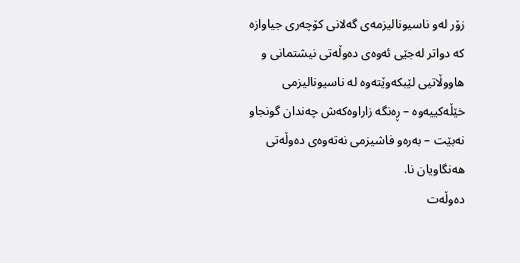زۆر لەو ناسیونالیزمەی گەلانی کۆچەری جیاوازە کە دواتر لەجێی ئەوەی دەوڵەتی نیشتمانی و هاووڵاتیی لێبکەوێتەوە لە ناسیونالیزمی خێڵەکییەوە – ڕەنگە زاراوەکەش چەندان گونجاو نەبێت – بەرەو فاشیزمی نەتەوەی دەوڵەتی هەنگاویان نا.
دەوڵەت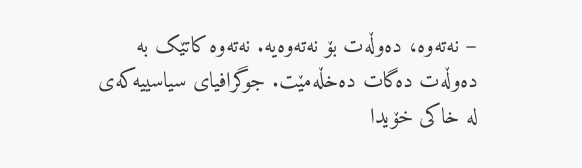– نەتەوە، دەوڵەت بۆ نەتەوەیە. نەتەوە کاتێک بە دەوڵەت دەگات دەخڵەمێت. جوگرافیای سیاسییەکەی لە خاکی خۆیدا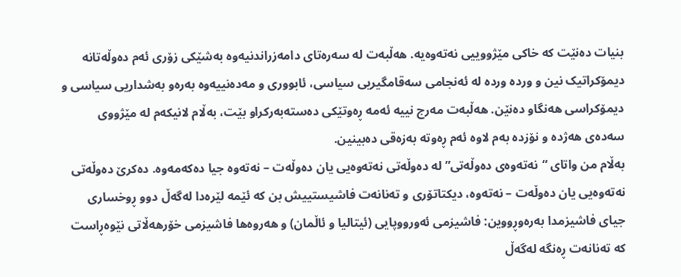بنیات دەنێت کە خاکی مێژووییی نەتەوەیە. هەڵبەت لە سەرەتای دامەزراندنیەوە بەشێکی زۆری ئەم دەوڵەتانە دیمۆکراتیک نین و وردە وردە لە ئەنجامی سەقامگیریی سیاسی، ئابووری و مەدەنییەوە بەرەو بەشداریی سیاسی و دیمۆکراسی هەنگاو دەنێن. هەڵبەت مەرج نییە ئەمە ڕەوتێکی دەستەبەرکراو بێت، بەڵام لانیکەم لە مێژووی سەدەی هەژدە و نۆزدە بەم لاوە ئەم ڕەوتە بەزەقی دەبینین.
بەڵام من واتای “نەتەوەی دەوڵەتی” لە دەوڵەتی نەتەوەیی یان دەوڵەت – نەتەوە جیا دەکەمەوە. دەکرێ دەوڵەتی نەتەوەیی یان دەوڵەت – نەتەوە، دیکتاتۆری و تەنانەت فاشیستییش بن کە ئێمە لێرەدا لەگەڵ دوو ڕوخساری جیای فاشیزمدا بەرەوڕووین: فاشیزمی ئەورووپایی (ئیتالیا و ئاڵمان) و هەروەها فاشیزمی خۆرهەڵاتی نێوەڕاست کە تەنانەت ڕەنگە لەگەڵ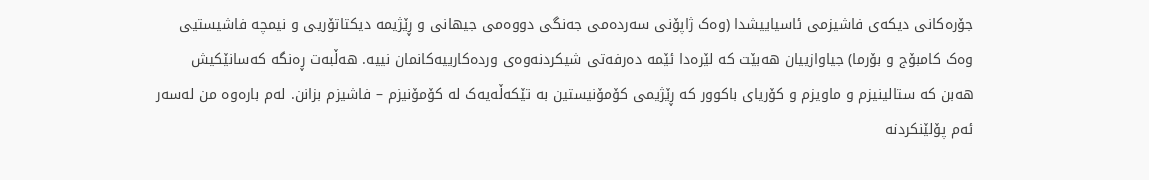جۆرەکانی دیکەی فاشیزمی ئاسیاییشدا (وەک ژاپۆنی سەردەمی جەنگی دووەمی جیهانی و ڕێژیمە دیکتاتۆریی و نیمچە فاشیستیی وەک کامبۆج و بۆرما) جیاوازییان هەبێت کە لێرەدا ئێمە دەرفەتی شیکردنەوەی وردەکارییەکانمان نییە. هەڵبەت ڕەنگە کەسانێکیش هەبن کە ستالینیزم و ماویزم و کۆریای باکوور کە ڕێژیمی کۆمۆنیستین بە تێکەڵەیەک لە کۆمۆنیزم – فاشیزم بزانن. لەم بارەوە من لەسەر ئەم پۆلێنکردنە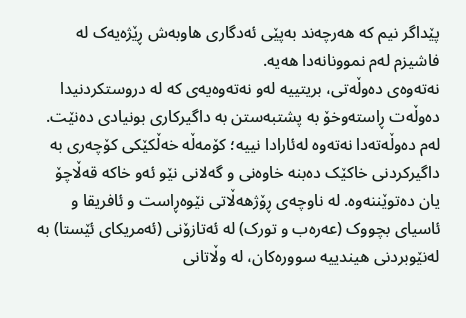پێداگر نیم کە هەرچەند بەپێی ئەدگاری هاوبەش ڕێژەیەک لە فاشیزم لەم نموونانەدا هەیە.
نەتەوەی دەوڵەتی، بریتییە لەو نەتەوەیەی کە لە دروستکردنیدا دەوڵەت ڕاستەوخۆ بە پشتبەستن بە داگیرکاری بونیادی دەنێت. لەم دەوڵەتەدا نەتەوە لەئارادا نییە؛ کۆمەڵە خەڵکێکی کۆچەری بە داگیرکردنی خاكێک دەبنە خاوەنی و گەلانی نێو ئەو خاکە قەڵاچۆ یان دەتوێننەوە. لە ناوچەی ڕۆژهەڵاتی نێوەڕاست و ئافریقا و ئاسیای بچووک (عەرەب و تورک) لە ئەتازۆنی (ئەمریکای ئێستا) بە لەنێوبردنی هیندییە سوورەکان، لە وڵاتانی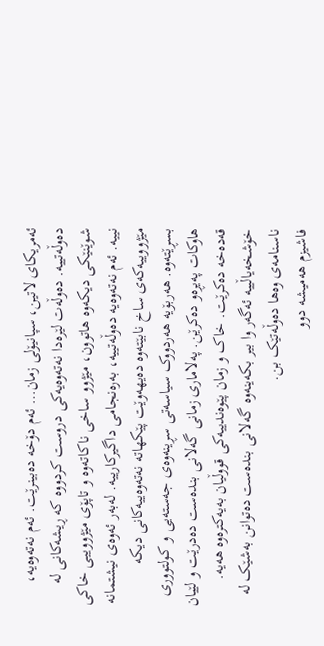ئەمریکای لاتین، سپانیۆلی زمان… ئەم دۆخە دەبینرێت. ئەم نەتەوەیە، دەوڵەتییە. دەوڵەت لێرەدا نەتەوەیەکی دروست کردووە کە ڕیشەکانی لە شوێنێکی دیکەوە هاتوون، مێژوو ساخی ناکاتەوە و تاپۆی مێژووییی خاکی نییە. ئەم نەتەوەیە دەوڵەتییە، بەرەنجامی داگیرکارییە. لەبەر ئەوەی نیشتمانە مێژووییەکەی ساخ نابێتەوە دەیهەوێت پێکهاتە نەتەوەییەکانی دیکە بسڕێتەوە. هەربۆیە هەردووک سیاسەتی سڕینەوەی جەستەیی و کولتووری هاوکات پەیڕەو دەکرێن. پەلاماری زمانی گەلانی بندەست دەدرێت و لێیان قەدەخە دەکرێت. خاک و زمان پێوەندییەکی قووڵیان بەیەکترەوە هەیە. خۆشخەیاڵییە ئەگەر وا بیر بکەینەوە گەلانی بندەست دەتوانن بەشێک لە ناسنامەی وەها دەوڵەتێک بن.
فاشیزم هەمیشە دوو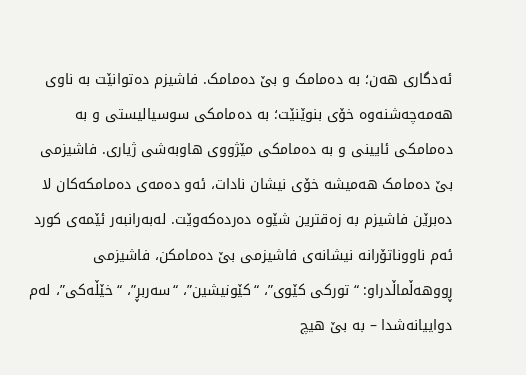ئەدگاری هەن؛ بە دەمامک و بێ دەمامک. فاشیزم دەتوانێت بە ناوی هەمەچەشنەوە خۆی بنوێنێت؛ بە دەمامکی سوسیالیستی و بە دەمامکی ئایینی و بە دەمامکی مێژووی هاوبەشی ژیاری. فاشیزمی بێ دەمامک هەمیشە خۆی نیشان نادات، ئەو دەمەی دەمامکەکان لا دەبرێن فاشیزم بە زەقترین شێوە دەردەکەوێت. لەبەرانبەر ئێمەی کورد ئەم ناووناتۆرانە نیشانەی فاشیزمی بێ دەمامکن، فاشیزمی ڕووهەڵماڵدراو: “تورکی کێوی”، “کێونیشین”، “سەربڕ”، “خێڵەکی”، لەم دواییانەشدا – بە بێ هیچ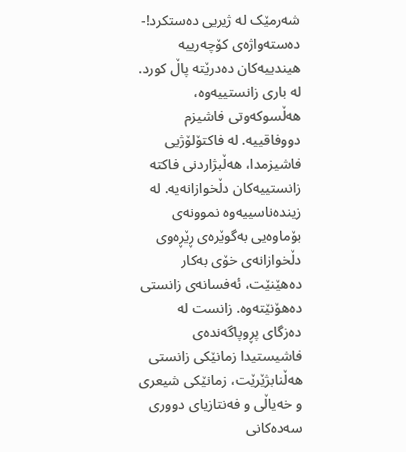شەرمێک لە ژیریی دەستکرد!- دەستەواژەی کۆچەرییە هیندییەکان دەدرێتە پاڵ کورد.
لە باری زانستییەوە، هەڵسوکەوتی فاشیزم دووفاقییە. لە فاکتۆلۆژیی فاشیزمدا، هەڵبژاردنی فاکتە زانستییەکان دڵخوازانەیە. لە زیندەناسییەوە نموونەی بۆماوەیی بەگوێرەی ڕێڕەوی دڵخوازانەی خۆی بەکار دەهێنێت، ئەفسانەی زانستی دەهۆنێتەوە. زانست لە دەزگای پڕوپاگەندەی فاشیستیدا زمانێکی زانستی هەڵنابژێرێت، زمانێکی شیعری و خەیاڵی و فەنتازیای دووری سەدەکانی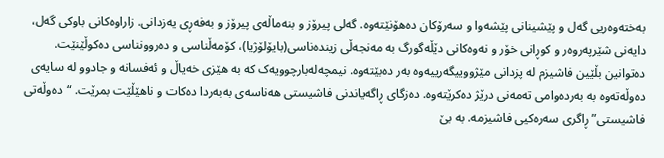بەختەوەریی گەل و پێشینانی پێشەوا و سەرۆکان دەهۆنێتەوە. گەلی پیرۆز و بنەماڵەی پیرۆز و بەفەڕی یەزدانی. زاراوەکانی باوکی گەل، دایەنی شێرپەروەر و کوڕانی خۆر و نەوەکانی دێڵەگورگ بە مەنجەڵی زیندەناسی(بایۆلۆژیا)، کۆمەڵناسی و دەروونناسی دەکوڵێنێت.
دەتوانین بڵێین فاشیزم لە پزدانی مێژووییگەرییەوە بەر دەبێتەوە. نیمچەلەبارچوویەک کە بە هێزی خەیاڵ و ئەفسانە و جادوو لە سایەی دەوڵەتەوە بە بەردەوامی تەمەنی درێژ دەکرێتەوە. دەزگای ڕاگەیاندنی فاشیستی هەناسەی بەبەردا دەکات و ناهێڵێت بمرێت. “دەوڵەتی فاشیستی” ڕاگری سەرەکیی فاشیزمە. بە بێ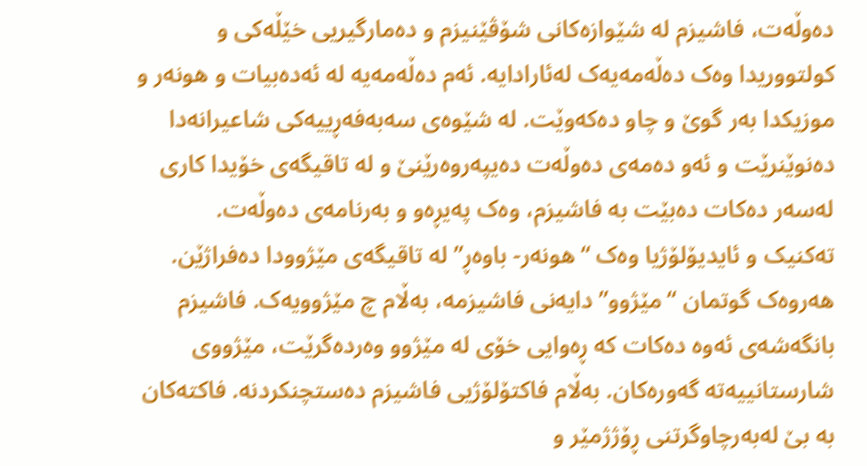دەوڵەت، فاشیزم لە شێوازەکانی شۆڤێنیزم و دەمارگیریی خێڵەکی و کولتووریدا وەک دەڵەمەیەک لەئارادایە. ئەم دەڵەمەیە لە ئەدەبیات و هونەر و موزیکدا بەر گوێ و چاو دەکەوێت. لە شێوەی سەبەفەڕییەکی شاعیرانەدا دەنوێنرێت و ئەو دەمەی دەوڵەت دەیپەروەرێنێ و لە تاقیگەی خۆیدا کاری لەسەر دەکات دەبێت بە فاشیزم، وەک پەیڕەو و بەرنامەی دەوڵەت.
تەکنیک و ئایدیۆلۆژیا وەک “هونەر- باوەڕ” لە تاقیگەی مێژوودا دەفراژێن. هەروەک گوتمان “مێژوو” دایەنی فاشیزمە، بەڵام چ مێژوویەک. فاشیزم بانگەشەی ئەوە دەکات کە ڕەوایی خۆی لە مێژوو وەردەگرێت، مێژووی شارستانییەتە گەورەکان. بەڵام فاکتۆلۆژیی فاشیزم دەستچنکردنە. فاکتەکان بە بێ لەبەرچاوگرتنی ڕۆژژمێر و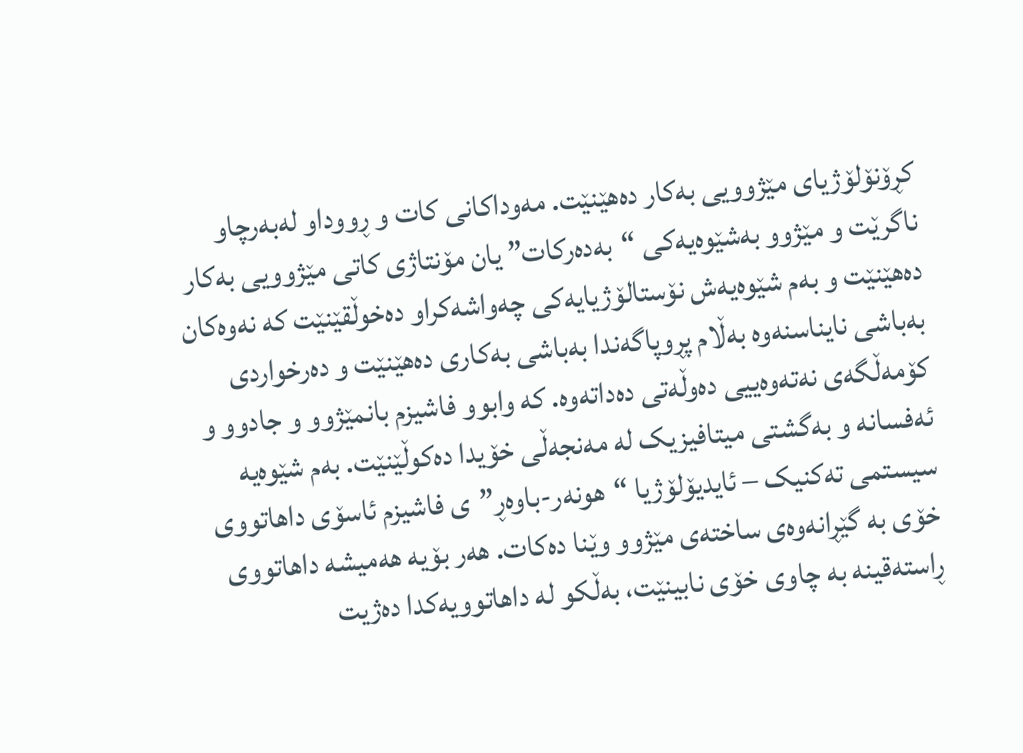کڕۆنۆلۆژیای مێژوویی بەکار دەهێنێت. مەوداکانی کات و ڕووداو لەبەرچاو ناگرێت و مێژوو بەشێوەیەکی “بەدەرکات” یان مۆنتاژی کاتی مێژوویی بەکار دەهێنێت و بەم شێوەیەش نۆستالۆژیایەکی چەواشەکراو دەخوڵقێنێت کە نەوەکان بەباشی نایناسنەوە بەڵام پڕوپاگەندا بەباشی بەکاری دەهێنێت و دەرخواردی کۆمەڵگەی نەتەوەییی دەوڵەتی دەداتەوە. کە وابوو فاشیزم بانمێژوو و جادوو و ئەفسانە و بەگشتی میتافیزیک لە مەنجەڵی خۆیدا دەکوڵێنێت. بەم شێوەیە سیستمی تەکنیک – ئایدیۆلۆژیا “هونەر-باوەڕ”ی فاشیزم ئاسۆی داهاتووی خۆی بە گێڕانەوەی ساختەی مێژوو وێنا دەکات. هەر بۆیە هەمیشە داهاتووی ڕاستەقینە بە چاوی خۆی نابینێت، بەڵکو لە داهاتوویەکدا دەژیت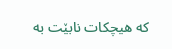کە هیچکات نابێت بە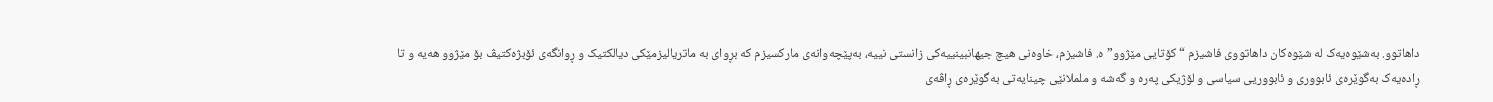داهاتوو. بەشێوەیەک لە شێوەکان داهاتووی فاشیزم “کۆتایی مێژوو”ە. فاشیزم، خاوەنی هیچ جیهانبینییەکی زانستی نییە، بەپێچەوانەی مارکسیزم کە بڕوای بە ماتریالیزمێکی دیالکتیک و ڕوانگەی ئۆبژەکتیڤ بۆ مێژوو هەیە و تا ڕادەیەک بەگوێرەی ئابووری و ئابووریی سیاسی و لۆژیکی پەرە و گەشە و ململانێی چینایەتی بەگوێرەی ڕاڤەی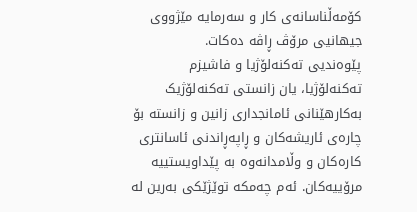کۆمەڵناسانەی کار و سەرمایە مێژووی جیهانیی مرۆڤ ڕاڤە دەکات.
پێوەندیی تەکنەلۆژیا و فاشیزم
تەکنەلۆژیا، یان زانستی تەکنەلۆژیک بەکارهێنانی ئامانجداری زانین و زانستە بۆ چارەی ئاریشەکان و ڕاپەڕاندنی ئاسانتری کارەکان و وڵامدانەوە بە پێداویستییە مرۆییەکان. ئەم چەمکە توێژێکی بەرین لە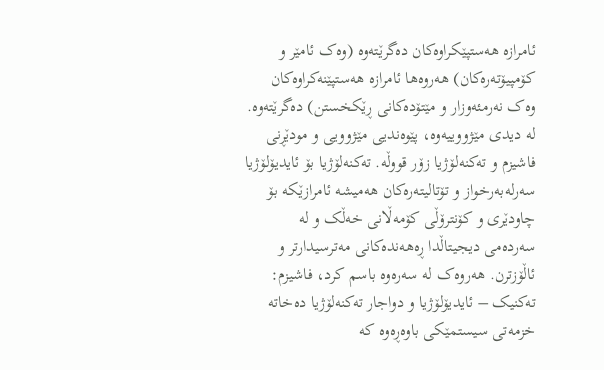ئامرازە هەستپێکراوەکان دەگرێتەوە (وەک ئامێر و کۆمپیۆتەرەکان) هەروەها ئامرازە هەستپێنەکراوەکان وەک نەرمئەوزار و مێتۆدەکانی ڕێکخستن) دەگرێتەوە.
لە دیدی مێژووییەوە، پێوەندیی مێژوویی و مودێڕنی فاشیزم و تەکنەلۆژیا زۆر قووڵە. تەکنەلۆژیا بۆ ئایدیۆلۆژیا سەرلەبەرخواز و تۆتالیتەرەکان هەمیشە ئامرازێکە بۆ چاودێری و کۆنترۆڵی کۆمەڵانی خەڵک و لە سەردەمی دیجیتاڵدا ڕەهەندەکانی مەترسیدارتر و ئاڵۆزترن. هەروەک لە سەرەوە باسم کرد، فاشیزم: تەکنیک – ئایدیۆلۆژیا و دواجار تەکنەلۆژیا دەخاتە خزمەتی سیستمێکی باوەڕەوە کە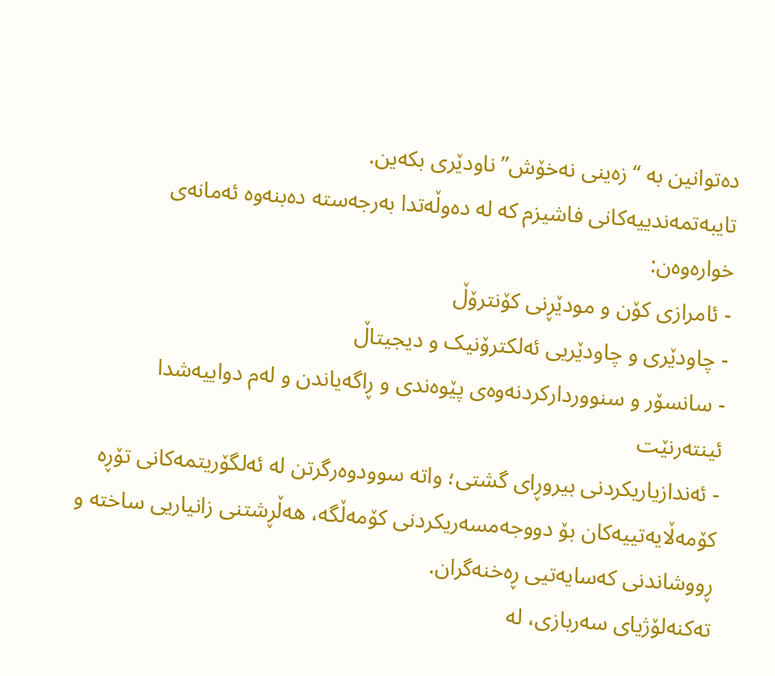دەتوانین بە “زەینی نەخۆش” ناودێری بکەین.
تایبەتمەندییەکانی فاشیزم کە لە دەوڵەتدا بەرجەستە دەبنەوە ئەمانەی خوارەوەن:
- ئامرازی کۆن و مودێڕنی کۆنترۆڵ
- چاودێری و چاودێریی ئەلکترۆنیک و دیجیتاڵ
- سانسۆر و سنووردارکردنەوەی پێوەندی و ڕاگەیاندن و لەم دواییەشدا ئینتەرنێت
- ئەندازیاریکردنی بیروڕای گشتی؛ واتە سوودوەرگرتن لە ئەلگۆریتمەکانی تۆڕە کۆمەڵایەتییەکان بۆ دووجەمسەریکردنی کۆمەڵگە، هەڵڕشتنی زانیاریی ساختە و ڕووشاندنی کەسایەتیی ڕەخنەگران.
تەکنەلۆژیای سەربازی، لە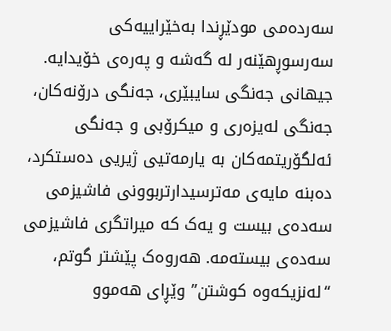سەردەمی مودێڕندا بەخێراییەکی سەرسوڕهێنەر لە گەشە و پەرەی خۆیدایە. جیهانی جەنگی سایبێری، جەنگی درۆنەکان، جەنگی لەیزەری و میکرۆبی و جەنگی ئەلگۆریتمەکان بە یارمەتیی ژیریی دەستکرد، دەبنە مایەی مەترسیدارتربوونی فاشیزمی سەدەی بیست و یەک کە میراتگری فاشیزمی سەدەی بیستەمە. هەروەک پێشتر گوتم، “لەنزیکەوە کوشتن” وێڕای هەموو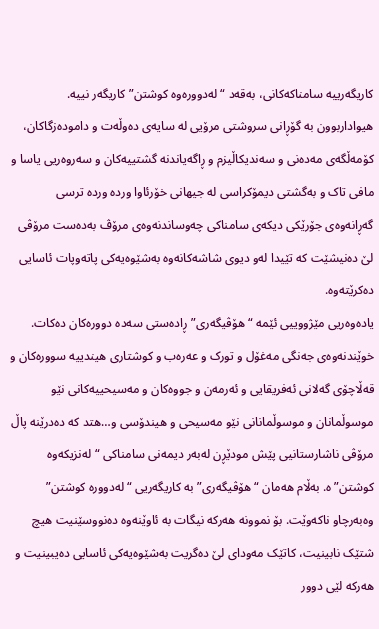کاریگەرییە سامناکەکانی، بەقەد “لەدوورەوە کوشتن” کاریگەر نییە.
هیواداربوون بە گۆڕانی سروشتی مرۆیی لە سایەی دەوڵەت و دامودەزگاکان، کۆمەڵگەی مەدەنی و سەندیکاڵیزم و ڕاگەیاندنە گشتییەکان و سەروەریی یاسا و مافی تاک و بەگشتی دیمۆکراسی لە جیهانی خۆرئاوا وردە وردە ترسی گەڕانەوەی جۆرێکی دیکەی سامناکی چەوساندنەوەی مرۆڤ بەدەست مرۆڤی لێ دەنیشێت کە تێیدا لەو دیوی شاشەکانەوە بەشێوەیەکی پاتەوپات ئاسایی دەکرێتەوە.
یادەوەریی مێژووییی ئێمە “هۆڤیگەری” ڕادەستی سەدە دوورەکان دەکات. خوێندنەوەی جەنگی مەغۆل و تورک و عەرەب و کوشتاری هیندییە سوورەکان و قەڵاچۆی گەلانی ئەفریقایی و ئەرمەن و جووەکان و مەسیحییەکانی نێو موسوڵمانان و موسوڵمانانی نێو مەسیحی و هیندۆسی و…هتد کە دەدرێنە پاڵ مرۆڤی ناشارستانیی پێش مودێڕن لەبەر دیمەنی سامناکی “لەنزیکەوە کوشتن”ە. بەڵام هەمان “هۆڤیگەری” بە کاریگەریی “لەدوورە کوشتن” وەبەرچاو ناکەوێت. بۆ نموونە هەرکە نیگات بە ئاوێنەوە دەنووسێنیت هیچ شتێک نابینیت، کاتێک مەودای لێ دەگریت بەشێوەیەکی ئاسایی دەیبینیت و هەرکە لێی دوور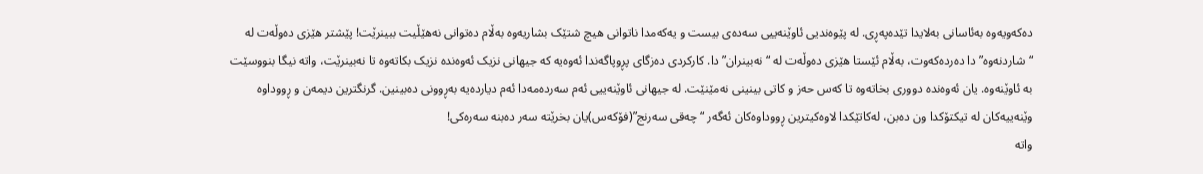دەکەویەوە بەئاسانی بەلایدا تێدەپەڕی. لە پێوەندیی ئاوێنەییی سەدەی بیست و یەکەمدا ناتوانی هیچ شتێک بشاریەوە بەڵام دەتوانی نەهێڵیت ببینرێت! پێشتر هێزی دەوڵەت لە “شاردنەوە”دا دەردەکەوت، بەڵام ئێستا هێزی دەوڵەت لە “نەبینران”دا. کارکردی دەزگای پڕوپاگەندا ئەوەیە کە جیهانی نزیک ئەوەندە نزیک بکاتەوە تا نەبینرێت، واتە نیگا بنووسێت بە ئاوێنەوە. یان ئەوەندە دووری بخاتەوە تا کەس حەز و کاتی بینینی نەمێنێت. لە جیهانی ئاوێنەییی ئەم سەردەمەدا ئەم دیاردەیە بەڕوونی دەبینین. گرنگترین دیمەن و ڕووداوە وێنەییەکان لە تیکتۆکدا ون دەبن، لەکاتێکدا لاوەکیترین ڕووداوەکان ئەگەر “چەقی سەرنج”(فۆکەس)یان بخرێتە سەر دەبنە سەرەکی!
واتە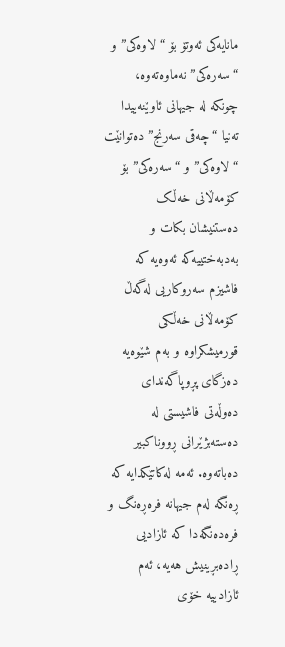مانایەکی ئەوتۆ بۆ “لاوەکی” و “سەرەکی” نەماوەتەوە، چونکە لە جیهانی ئاوێنەییدا تەنیا “چەقی سەرنج” دەتوانێت “لاوەکی” و “سەرەکی” بۆ کۆمەڵانی خەڵک دەستنیشان بکات و بەدبەختییەکە ئەوەیە کە فاشیزم سەروکاریی لەگەڵ کۆمەڵانی خەڵکی قورمیشکراوە و بەم شێوەیە دەزگای پڕوپاگەندای دەوڵەتی فاشیستی لە دەستەبژێرانی ڕووناکبیر دەباتەوە. ئەمە لەکاتێکدایە کە ڕەنگە لەم جیهانە فرەڕەنگ و فرەدەنگەدا کە ئازادیی ڕادەبڕینیش هەیە، ئەم ئازادییە خۆی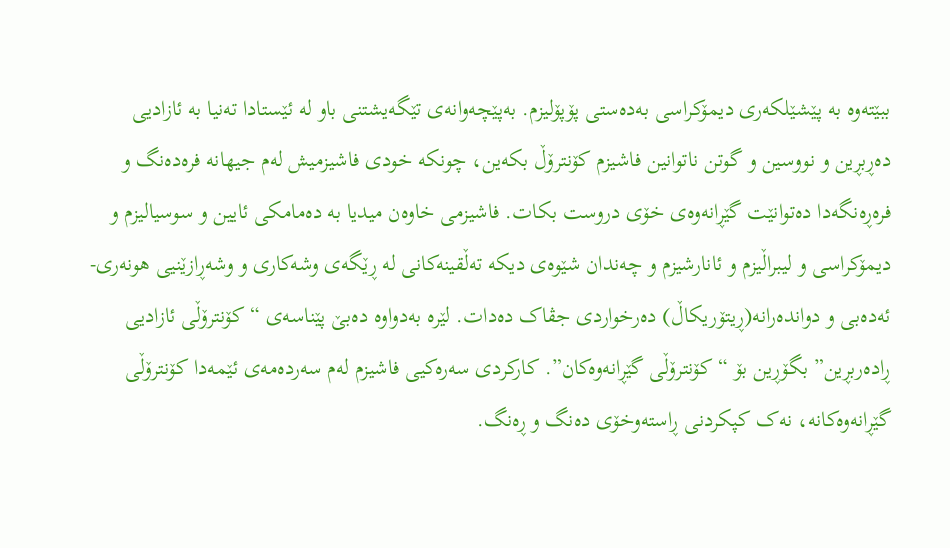ببێتەوە بە پێشێلکەری دیمۆکراسی بەدەستی پۆپۆلیزم. بەپێچەوانەی تێگەیشتنی باو لە ئێستادا تەنیا بە ئازادیی دەڕبڕین و نووسین و گوتن ناتوانین فاشیزم کۆنترۆڵ بکەین، چونکە خودی فاشیزمیش لەم جیهانە فرەدەنگ و فرەڕەنگەدا دەتوانێت گێڕانەوەی خۆی دروست بکات. فاشیزمی خاوەن میدیا بە دەمامکی ئایین و سوسیالیزم و دیمۆکراسی و لیبراڵیزم و ئانارشیزم و چەندان شێوەی دیکە تەڵقینەکانی لە ڕێگەی وشەکاری و وشەڕازێنیی هونەری- ئەدەبی و دواندەرانە(ڕیتۆریکاڵ) دەرخواردی جڤاک دەدات. لێرە بەدواوە دەبێ پێناسەی “کۆنترۆڵی ئازادیی ڕادەربڕین” بگۆڕین بۆ “کۆنترۆڵی گێڕانەوەکان”. کارکردی سەرەکیی فاشیزم لەم سەردەمەی ئێمەدا کۆنترۆڵی گێڕانەوەکانە، نەک کپکردنی ڕاستەوخۆی دەنگ و ڕەنگ.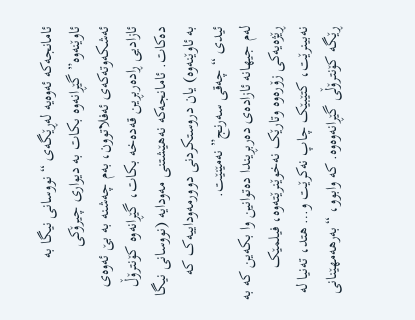ئامانجەکە ئەوەیە لەڕێگەی “نووسانی نیگا بە ئاوێنەوە” گێڕانەوە بکات بە دیواری چیرۆکی ئەشکەوتەکەی ئەفلاتوون، بەم چەشنە بە بێ ئەوەی ئازادیی ڕادەربڕین قەدەخە بکات، گێڕانەوە کۆنترۆڵ دەکات. ئامانجەکە نەهێشتنی مەودایە (نووسانی نیگا بە ئاوێنەوە) یان دروستکردنی دوورمەوداییەک کە ئیدی “چەقی سەرنج” نەمێنێت.
لەم جیهانە ئازادەی دەربڕیندا دەتوانین وا بکەین کە بە ڕێژەیەکی زۆرەوە وتارێک نەخوێنرێتەوە، فیلمێک نەبینرێت، کتێبێک چاپ نەکرێت و… هتد، تەنیا لە ڕێگە کۆنترۆڵی گێڕانەوەوە. کە وابوو، “بەرهەمهێنانی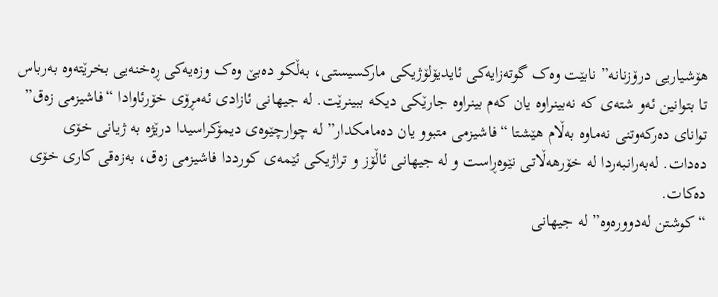هۆشیاریی درۆزنانە” نابێت وەک گوتەزایەکی ئایدیۆلۆژیکی مارکسیستی، بەڵکو دەبێ وەک وزەیەکی ڕەخنەیی بخرێتەوە بەرباس تا بتوانین ئەو شتەی کە نەبینراوە یان کەم بینراوە جارێکی دیکە ببینرێت. لە جیهانی ئازادی ئەمڕۆی خۆرئاوادا “فاشیزمی زەق” توانای دەرکەوتنی نەماوە بەڵام هێشتا “فاشیزمی متبوو یان دەمامکدار” لە چوارچێوەی دیمۆکراسیدا درێژە بە ژیانی خۆی دەدات. لەبەرانبەردا لە خۆرهەڵاتی نێوەڕاست و لە جیهانی ئاڵۆز و تراژیکی ئێمەی کورددا فاشیزمی زەق، بەزەقی کاری خۆی دەکات.
“کوشتن لەدوورەوە” لە جیهانی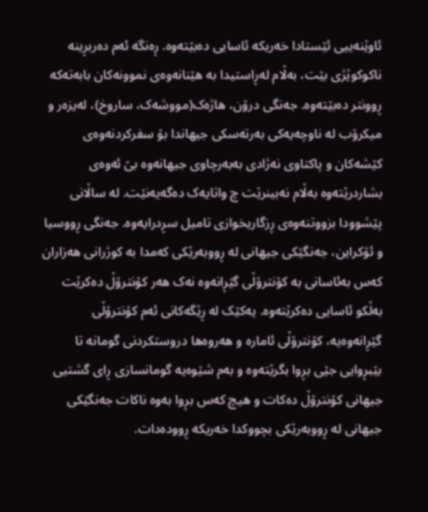ئاوێنەییی ئێستادا خەریکە ئاسایی دەبێتەوە. ڕەنگە ئەم دەربڕینە ناکوکوێژی بێت، بەڵام لەڕاستیدا بە هێنانەوەی نموونەکان بابەتەکە ڕوونتر دەبێتەوە. جەنگی درۆن، هاژەک(مووشەک، ساروخ)، لەیزەر و میکرۆب لە ناوچەیەکی بەرتەسکی جیهاندا بۆ سفرکردنەوەی کێشەکان و پاکتاوی نەژادی بەبەرچاوی جیهانەوە بێ ئەوەی بشاردرێتەوە بەڵام نەبینرێت چ واتایەک دەگەیەنێت. لە ساڵانی پێشوودا بزووتنەوەی ڕزگاریخوازی تامیل سڕدرایەوە. جەنگی ڕووسیا و ئۆکراین، جەنگێکی جیهانی لە ڕووبەرێکی کەمدا بە کوژرانی هەزاران کەس بەئاسانی بە کۆنترۆڵی گێڕانەوە نەک هەر کۆنترۆڵ دەکرێت بەڵکو ئاسایی دەکرێتەوە. یەکێک لە ڕێگەکانی ئەم کۆنترۆڵی گێڕانەوەیە، کۆنترۆڵی ئامارە و هەروەها دروستکردنی گومانە تا بێبڕوایی جێی بڕوا بگرێتەوە و بەم شێوەیە گومانسازی ڕای گشتیی جیهانی کۆنترۆڵ دەکات و هیچ کەس بڕوا بەوە ناکات جەنگێکی جیهانی لە ڕووبەرێکی بچووکدا خەریکە ڕوودەدات.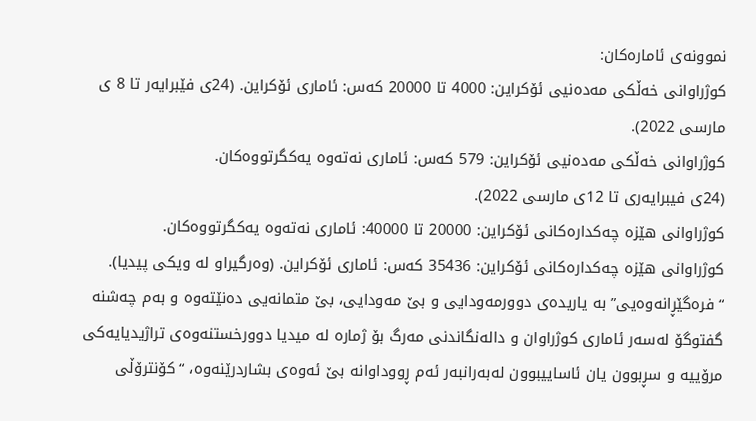نموونەی ئامارەکان:
کوژراوانی خەڵکی مەدەنیی ئۆکراین: 4000 تا 20000 کەس: ئاماری ئۆکراین. (24ی فێبرایەر تا 8 ی مارسی 2022).
کوژراوانی خەڵکی مەدەنیی ئۆکراین: 579 کەس: ئاماری نەتەوە یەکگرتووەکان.
(24ی فیبرایەری تا 12ی مارسی 2022).
کوژراوانی هێزە چەکدارەکانی ئۆکراین: 20000 تا 40000: ئاماری نەتەوە یەکگرتووەکان.
کوژراوانی هێزە چەکدارەکانی ئۆکراین: 35436 کەس: ئاماری ئۆکراین. (وەرگیراو لە ویکی پیدیا).
“فرەگێڕانەوەیی” بە یاریدەی دوورمەودایی و بێ مەودایی، بێ متمانەیی دەنێتەوە و بەم چەشنە گفتوگۆ لەسەر ئاماری کوژراوان و دالەنگاندنی مەرگ بۆ ژمارە لە میدیا دوورخستنەوەی تراژیدیایەکی مرۆییە و سڕبوون یان ئاساییبوون لەبەرانبەر ئەم ڕووداوانە بێ ئەوەی بشاردرێنەوە، “کۆنترۆڵی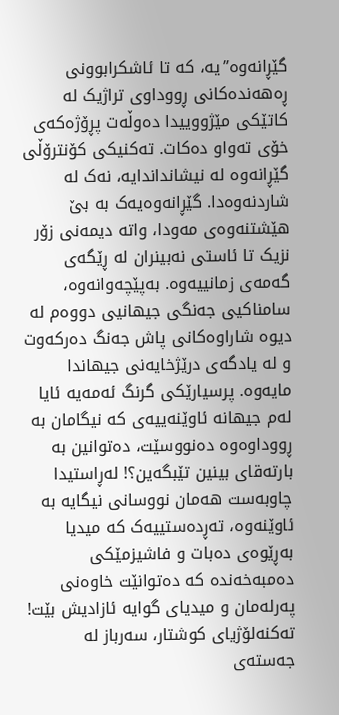گێڕانەوە”یە، کە تا ئاشکرابوونی ڕەهەندەکانی ڕووداوی تراژیک لە کاتێکی مێژووییدا دەوڵەت پڕۆژەکەی خۆی تەواو دەکات. تەکنیکی کۆنترۆڵی گێڕانەوە لە نیشانداندایە، نەک لە شاردنەوەدا. گێڕانەوەیەک بە بێ هێشتنەوەی مەودا، واتە دیمەنی زۆر نزیک تا ئاستی نەبینران لە ڕێگەی گەمەی زمانییەوە. بەپێچەوانەوە، سامناکیی جەنگی جیهانیی دووەم لە دیوە شاراوەکانی پاش جەنگ دەرکەوت و لە یادگەی درێژخایەنی جیهاندا مایەوە. پرسیارێکی گرنگ ئەمەیە ئایا لەم جیهانە ئاوێنەییەی کە نیگامان بە ڕووداوەوە دەنووسێت، دەتوانین بە بارتەقای بینین تێبگەین؟! لەڕاستیدا چاوبەست هەمان نووسانی نیگایە بە ئاوێنەوە، تەڕدەستییەک کە میدیا بەڕێوەی دەبات و فاشیزمێکی دەمبەخەندە کە دەتوانێت خاوەنی پەرلەمان و میدیای گوایە ئازادیش بێت!
تەکنەلۆژیای کوشتار، سەرباز لە جەستەی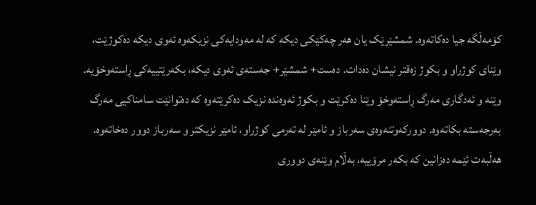کۆمەڵگە جیا دەکاتەوە. شمشێرێک یان هەر چەکێکی دیکە کە لە مەودایەکی نزیکەوە ئەوی دیکە دەکوژێت، وێنای کوژراو و بکوژ زەقتر نیشان دەدات. دەست+ شمشێر+ جەستەی ئەوی دیکە، بکەرێتییەکی ڕاستەوخۆیە. وێنە و ئەدگاری مەرگ ڕاستەوخۆ وێنا دەکرێت و بکوژ ئەوەندە نزیک دەکرێتەوە کە دەتوانێت سامناکیی مەرگ بەرجەستە بکاتەوە. دوورکەوتنەوەی سەرباز و ئامێر لە تەرمی کوژراو، ئامێر نزیکتر و سەرباز دوور دەخاتەوە. هەڵبەت ئێمە دەزانین کە بکەر مرۆییە، بەڵام وێنەی دووری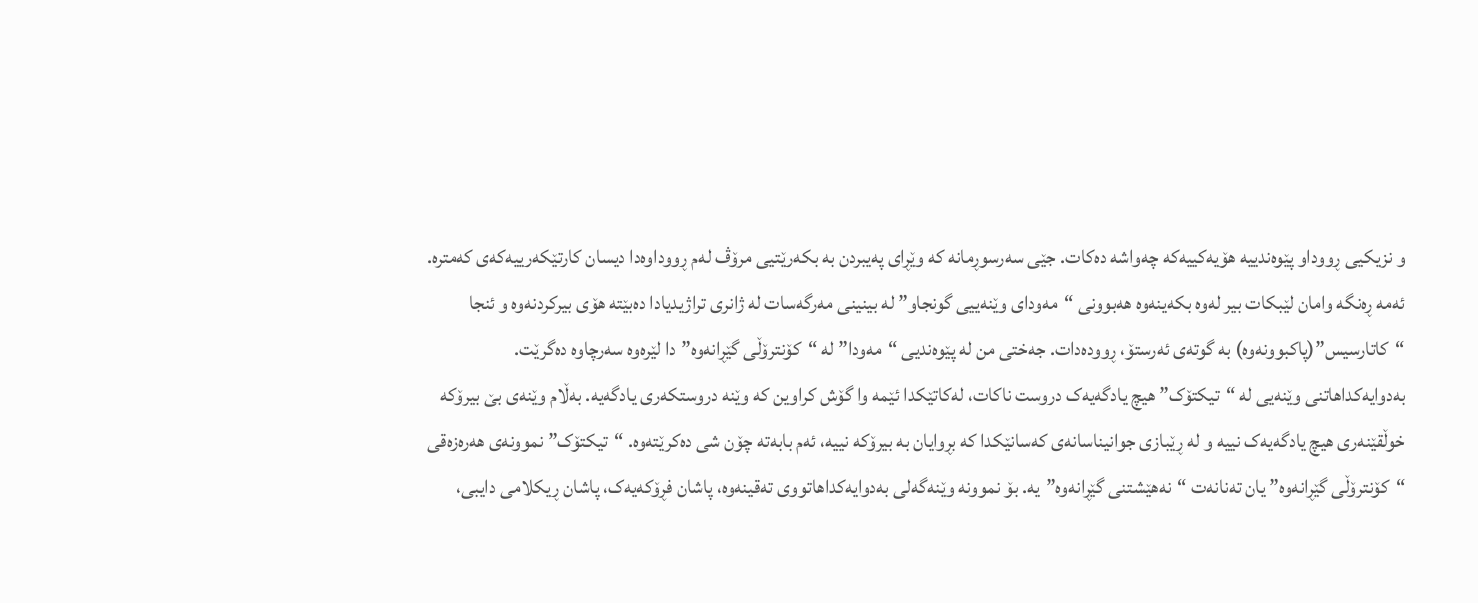و نزیکیی ڕووداو پێوەندییە هۆیەکییەکە چەواشە دەکات. جێی سەرسوڕمانە کە وێڕای پەیبردن بە بکەرێتیی مرۆڤ لەم ڕووداوەدا دیسان کارتێکەرییەکەی کەمترە. ئەمە ڕەنگە وامان لێبکات بیر لەوە بکەینەوە هەبوونی “مەودای وێنەییی گونجاو” لە بینینی مەرگەسات لە ژانری تراژیدیادا دەبێتە هۆی بیرکردنەوە و ئنجا “کاتارسیس”(پاکبوونەوە) بە گوتەی ئەرستۆ، ڕوودەدات. جەختی من لە پێوەندیی “مەودا” لە “کۆنترۆڵی گێڕانەوە”دا لێرەوە سەرچاوە دەگرێت. بەدوایەکداهاتنی وێنەیی لە “تیکتۆک” هیچ یادگەیەک دروست ناکات، لەکاتێکدا ئێمە وا گۆش کراوین کە وێنە دروستکەری یادگەیە. بەڵام وێنەی بێ بیرۆکە خوڵقێنەری هیچ یادگەیەک نییە و لە ڕێبازی جوانیناسانەی کەسانێکدا کە بڕوایان بە بیرۆکە نییە، ئەم بابەتە چۆن شی دەکرێتەوە. “تیکتۆک” نموونەی هەرەزەقی “کۆنترۆڵی گێڕانەوە” یان تەنانەت “نەهێشتنی گێڕانەوە”یە. بۆ نموونە وێنەگەلی بەدوایەکداهاتووی تەقینەوە، پاشان فڕۆکەیەک، پاشان ڕیکلامی دایبی،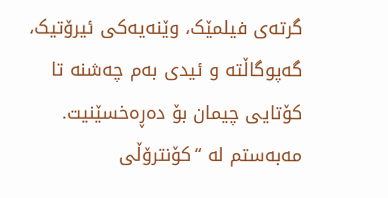گرتەی فیلمێک، وێنەیەکی ئیرۆتیک، گەپوگاڵتە و ئیدی بەم چەشنە تا کۆتایی چیمان بۆ دەڕەخسێنیت. مەبەستم لە “کۆنترۆڵی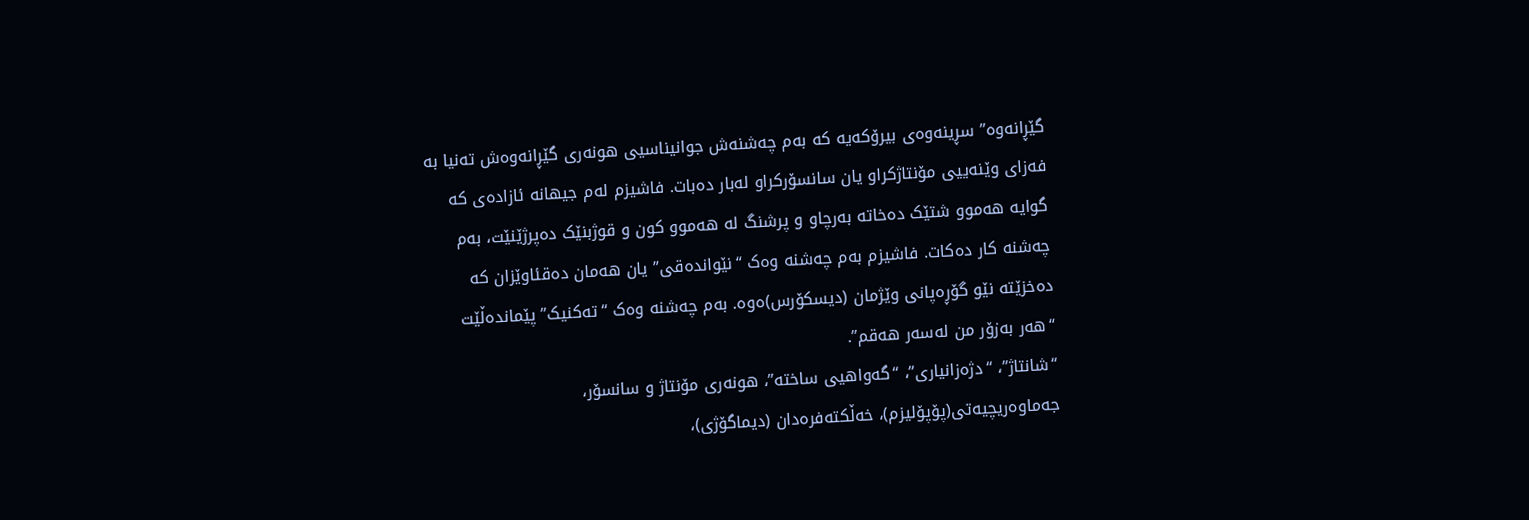گێڕانەوە” سڕینەوەی بیرۆکەیە کە بەم چەشنەش جوانیناسیی هونەری گێڕانەوەش تەنیا بە فەزای وێنەییی مۆنتاژکراو یان سانسۆرکراو لەبار دەبات. فاشیزم لەم جیهانە ئازادەی کە گوایە هەموو شتێک دەخاتە بەرچاو و پرشنگ لە هەموو کون و قوژبنێک دەپرژێنێت، بەم چەشنە کار دەکات. فاشیزم بەم چەشنە وەک “نێواندەقی” یان هەمان دەقئاوێزان کە دەخزێتە نێو گۆڕەپانی وێژمان (دیسکۆرس)ەوە. بەم چەشنە وەک “تەکنیک” پێماندەڵێت “هەر بەزۆر من لەسەر هەقم”.
“شانتاژ”، “دژەزانیاری”، “گەواهیی ساختە”، هونەری مۆنتاژ و سانسۆر، جەماوەریچیەتی(پۆپۆلیزم)، خەڵکتەفرەدان (دیماگۆژی)،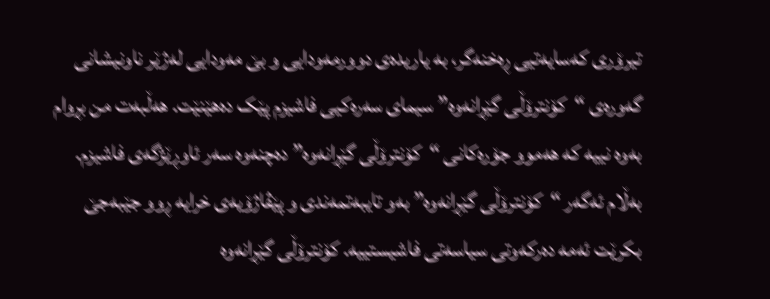تیرۆری کەسایەتیی ڕەخنەگر، بە یاریدەی دوورمەودایی و بێ مەودایی لەژێر ناونیشانی گەورەی “کۆنترۆڵی گێڕانەوە” سیمای سەرەکیی فاشیزم پێک دەهێنێت. هەڵبەت من بڕوام بەوە نییە کە هەموو جۆرەکانی “کۆنترۆڵی گێڕانەوە” دەچنەوە سەر ئاوڕێژگەی فاشیزم. بەڵام ئەگەر “کۆنترۆڵی گێڕانەوە” بەو تایبەتمەندی و پێڤاژۆیەی خرایە ڕوو جێبەجێ بکرێت ئەمە دەرکەوتی سیاسەتی فاشیستییە. کۆنترۆڵی گێڕانەوە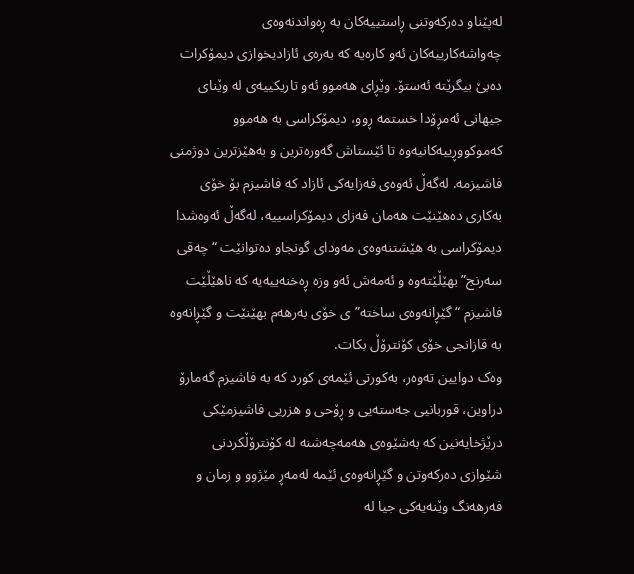لەپێناو دەرکەوتنی ڕاستییەکان بە ڕەواندنەوەی چەواشەکارییەکان ئەو کارەیە کە بەرەی ئازادیخوازی دیمۆکرات دەبێ بیگرێتە ئەستۆ. وێڕای هەموو ئەو تاریکییەی لە وێنای جیهانی ئەمڕۆدا خستمە ڕوو، دیمۆکراسی بە هەموو کەموکووڕییەکانیەوە تا ئێستاش گەورەترین و بەهێزترین دوژمنی فاشیزمە. لەگەڵ ئەوەی فەزایەکی ئازاد کە فاشیزم بۆ خۆی بەکاری دەهێنێت هەمان فەزای دیمۆکراسییە، لەگەڵ ئەوەشدا دیمۆکراسی بە هێشتنەوەی مەودای گونجاو دەتوانێت “چەقی سەرنج” بهێڵێتەوە و ئەمەش ئەو وزە ڕەخنەییەیە کە ناهێڵێت فاشیزم “گێڕانەوەی ساختە”ی خۆی بەرهەم بهێنێت و گێڕانەوە بە قازانجی خۆی کۆنترۆڵ بکات.
وەک دوایین تەوەر، بەکورتی ئێمەی کورد کە بە فاشیزم گەمارۆ دراوین، قوربانیی جەستەیی و ڕۆحی و هزریی فاشیزمێکی درێژخایەنین کە بەشێوەی هەمەچەشنە لە کۆنترۆڵکردنی شێوازی دەرکەوتن و گێڕانەوەی ئێمە لەمەڕ مێژوو و زمان و فەرهەنگ وێنەیەکی جیا لە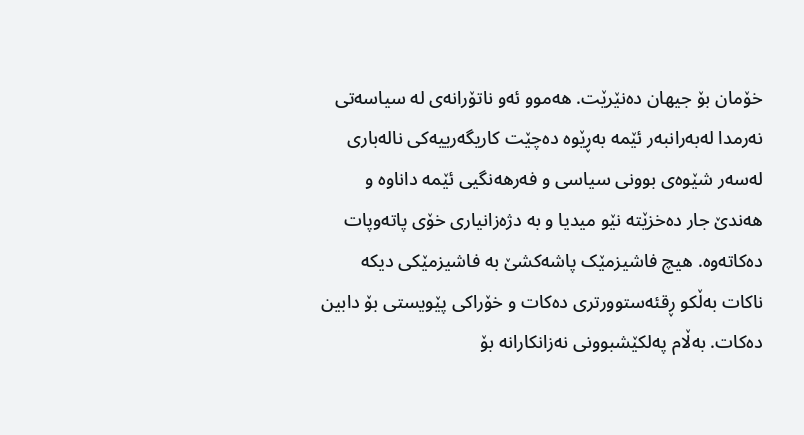خۆمان بۆ جیهان دەنێرێت. هەموو ئەو ناتۆرانەی لە سیاسەتی نەرمدا لەبەرانبەر ئێمە بەڕێوە دەچێت کاریگەرییەکی نالەباری لەسەر شێوەی بوونی سیاسی و فەرهەنگیی ئێمە داناوە و هەندێ جار دەخزێتە نێو میدیا و بە دژەزانیاری خۆی پاتەوپات دەکاتەوە. هیچ فاشیزمێک پاشەکشێ بە فاشیزمێکی دیکە ناکات بەڵکو ڕقئەستوورتری دەکات و خۆراکی پێویستی بۆ دابین دەکات. بەڵام پەلکێشبوونی نەزانکارانە بۆ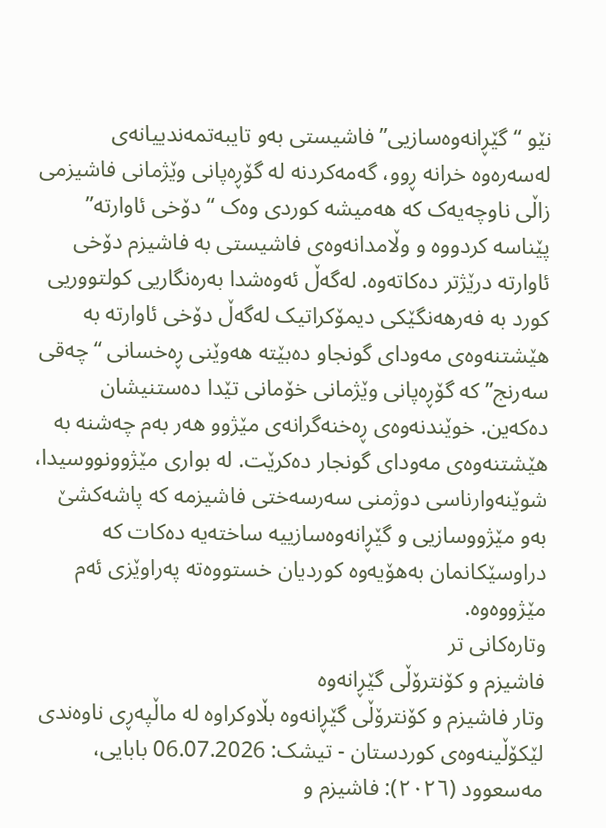نێو “گێڕانەوەسازیی” فاشیستی بەو تایبەتمەندییانەی لەسەرەوە خرانە ڕوو، گەمەکردنە لە گۆڕەپانی وێژمانی فاشیزمی زاڵی ناوچەیەک کە هەمیشە کوردی وەک “دۆخی ئاوارتە” پێناسە کردووە و وڵامدانەوەی فاشیستی بە فاشیزم دۆخی ئاوارتە درێژتر دەکاتەوە. لەگەڵ ئەوەشدا بەرەنگاریی کولتووریی کورد بە فەرهەنگێکی دیمۆکراتیک لەگەڵ دۆخی ئاوارتە بە هێشتنەوەی مەودای گونجاو دەبێتە هەوێنی ڕەخسانی “چەقی سەرنج” کە گۆڕەپانی وێژمانی خۆمانی تێدا دەستنیشان دەکەین. خوێندنەوەی ڕەخنەگرانەی مێژوو هەر بەم چەشنە بە هێشتنەوەی مەودای گونجار دەکرێت. لە بواری مێژوونووسیدا، شوێنەوارناسی دوژمنی سەرسەختی فاشیزمە کە پاشەکشێ بەو مێژووسازیی و گێڕانەوەسازییە ساختەیە دەکات کە دراوسێکانمان بەهۆیەوە کوردیان خستووەتە پەراوێزی ئەم مێژووەوە.
وتارەکانی تر
فاشیزم و کۆنترۆڵی گێڕانەوە
وتار فاشیزم و کۆنترۆڵی گێڕانەوە بڵاوکراوە لە ماڵپەڕی ناوەندی لێکۆڵینەوەی کوردستان - تیشک: 06.07.2026 بابایی، مەسعوود (٢٠٢٦): فاشیزم و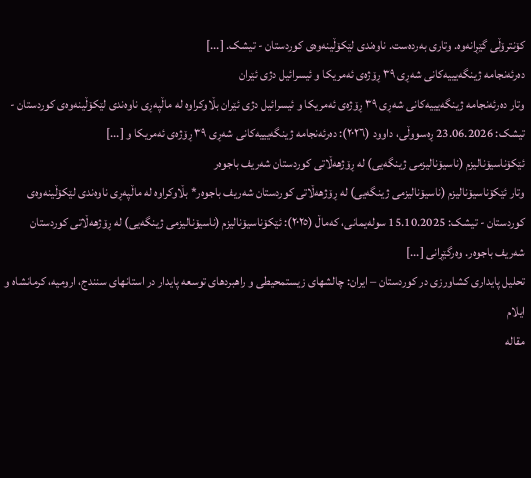کۆنترۆڵی گێڕانەوە. وتاری بەردەست. ناوەندی لێکۆڵینەوەی کوردستان - تیشک. [...]
دەرئەنجامە ژینگەیییەکانی شەڕی ٣٩ ڕۆژەی ئەمریکا و ئیسرائیل دژی ئێران
وتار دەرئەنجامە ژینگەیییەکانی شەڕی ٣٩ ڕۆژەی ئەمریکا و ئیسرائیل دژی ئێران بڵاوکراوە لە ماڵپەڕی ناوەندی لێکۆڵینەوەی کوردستان - تیشک: 23.06.2026 ڕەسووڵی، داوود (٢٠٢٦): دەرئەنجامە ژینگەیییەکانی شەڕی ٣٩ ڕۆژەی ئەمریکا و [...]
ئێکۆناسیۆنالیزم (ناسیۆنالیزمی ژینگەیی) لە ڕۆژهەڵاتی کوردستان شەریف باجوەر
وتار ئێکۆناسیۆنالیزم (ناسیۆنالیزمی ژینگەیی) لە ڕۆژهەڵاتی کوردستان شەریف باجوەر* بڵاوکراوە لە ماڵپەڕی ناوەندی لێکۆڵینەوەی کوردستان - تیشک: 15.10.2025 سولەیمانی، کەماڵ (٢٠٢٥): ئێکۆناسیۆنالیزم (ناسیۆنالیزمی ژینگەیی) لە ڕۆژهەڵاتی کوردستان شەریف باجوەر. وەرگێڕانی [...]
تحلیل پایداری کشاورزی در کوردستان – ایران: چالشهای زیستمحیطی و راهبردهای توسعه پایدار در استانهای سنندج، ارومیه، کرمانشاه و ایلام
مقاله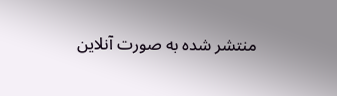منتشر شده به صورت آنلاین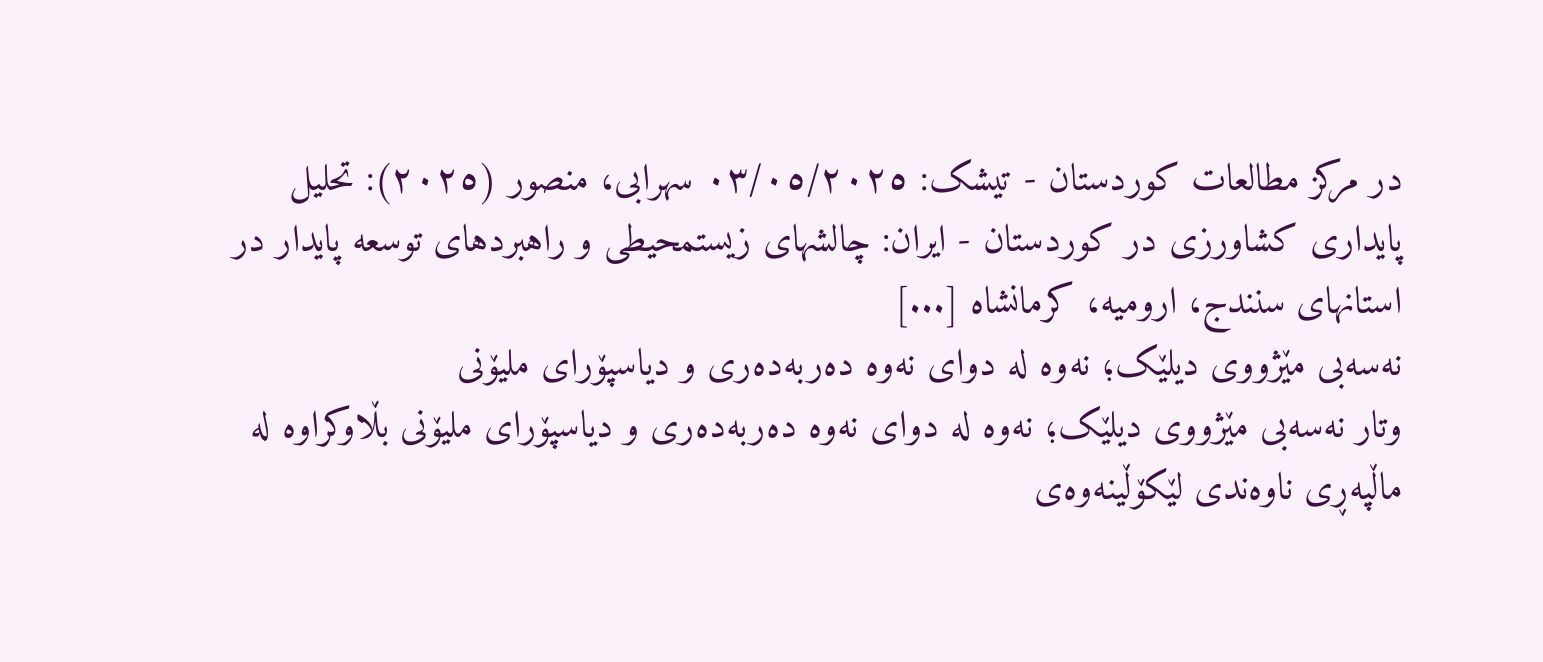در مرکز مطالعات کوردستان - تیشک: ٠٣/٠٥/٢٠٢٥ سهرابی، منصور (٢٠٢٥): تحلیل پایداری کشاورزی در کوردستان - ایران: چالشهای زیستمحیطی و راهبردهای توسعه پایدار در استانهای سنندج، ارومیه، کرمانشاه [...]
نەسەبی مێژووی دیلێک؛ نەوە لە دوای نەوە دەربەدەری و دیاسپۆرای ملیۆنی
وتار نەسەبی مێژووی دیلێک؛ نەوە لە دوای نەوە دەربەدەری و دیاسپۆرای ملیۆنی بڵاوکراوە لە ماڵپەڕی ناوەندی لێکۆڵینەوەی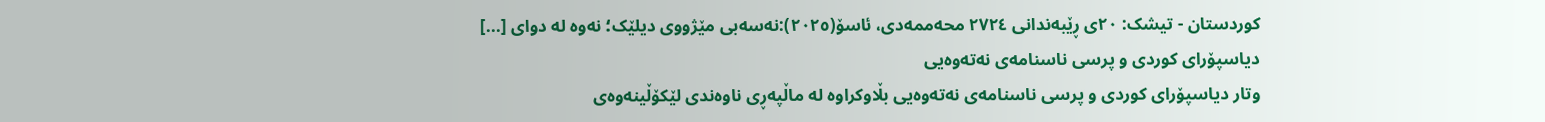کوردستان - تیشک: ٢٠ی ڕێبەندانی ٢٧٢٤ محەممەدی، ئاسۆ(٢٠٢٥):نەسەبی مێژووی دیلێک؛ نەوە لە دوای [...]
دیاسپۆرای کوردی و پرسی ناسنامەی نەتەوەیی
وتار دیاسپۆرای کوردی و پرسی ناسنامەی نەتەوەیی بڵاوکراوە لە ماڵپەڕی ناوەندی لێکۆڵینەوەی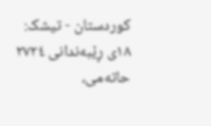کوردستان - تیشک: ١٨ی ڕێبەندانی ٢٧٢٤ حاتەمی،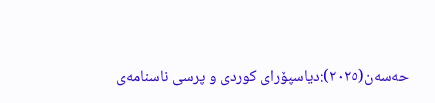حەسەن(٢٠٢٥):دیاسپۆرای کوردی و پرسی ناسنامەی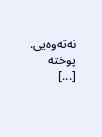نەتەوەیی. پوختە [...]